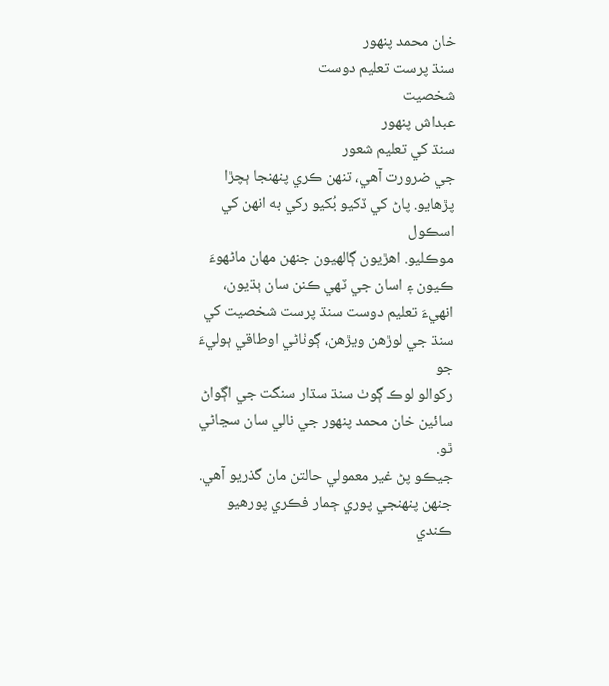خان محمد پنهور
سنڌ پرست تعليم دوست
شخصيت
عبداش پنھور
سنڌ کي تعليم شعور
جي ضرورت آهي، تنهن ڪري پنهنجا ٻچڙا پڙهايو. پاڻ کي ڏکيو بُکيو رکي به انهن کي اسڪول
موڪليو. اهڙيون ڳالهيون جنهن مهان ماڻهوءَ ڪيون ۽ اسان جي ٽهي ڪنن سان ٻڌيون،
انهيءَ تعليم دوست سنڌ پرست شخصيت کي سنڌ جي لوڙهن ويڙهن، ڳوٺاڻي اوطاقي ٻوليءَ جو
رکوالو لوڪ ڳوٺ سنڌ سڌار سنگت جي اڳواڻ سائين خان محمد پنهور جي نالي سان سڃاڻي ٿو.
جيڪو پڻ غير معمولي حالتن مان گذريو آهي. جنھن پنھنجي پوري ڄمار فڪري پورهيو ڪندي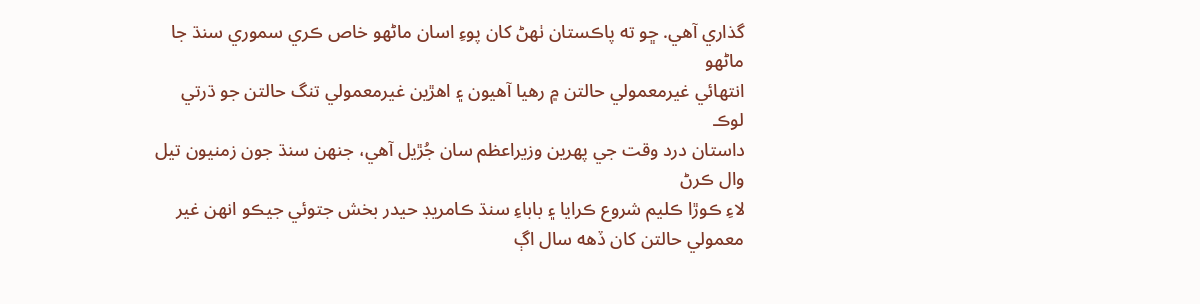گذاري آهي. ڇو ته پاڪستان ٺهڻ کان پوءِ اسان ماڻهو خاص ڪري سموري سنڌ جا ماڻهو
انتهائي غيرمعمولي حالتن ۾ رهيا آهيون ۽ اهڙين غيرمعمولي تنگ حالتن جو ڌرتي لوڪ
داستان درد وقت جي پهرين وزيراعظم سان جُڙيل آهي، جنهن سنڌ جون زمنيون تيل وال ڪرڻ
لاءِ ڪوڙا ڪليم شروع ڪرايا ۽ باباءِ سنڌ ڪامريڊ حيدر بخش جتوئي جيڪو انهن غير
معمولي حالتن کان ڏهه سال اڳ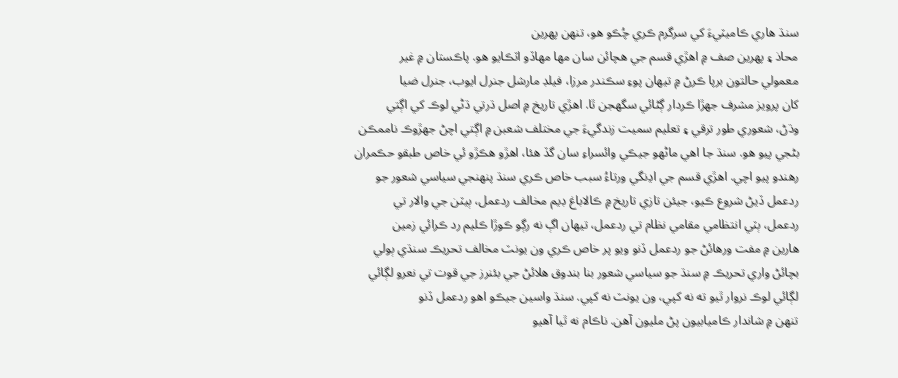سنڌ هاري ڪاميٽيءَ کي سرگرم ڪري چُڪو هو، تنهن پهرين
محاذ ۽ پهرين صف ۾ اهڙي قسم جي هچائن سان مها مهاڏو اٽڪايو هو. پاڪستان ۾ غير
معمولي حالتون برپا ڪرڻ ۾ تيهان پوءِ سڪندر مرزا، فيلڊ مارشل جنرل ايوب، جنرل ضيا
کان پرويز مشرف جهڙا ڪردار ڳڻائي سگهجن ٿا. اهڙي تاريخ ۾ اصل ڌرتي ڌڻي لوڪ کي اڳتي
وڌڻ، شعوري طور ترقي ۽ تعليم سميت زندگيءَ جي مختلف شعبن ۾ اڳتي اچڻ جھڙوڪ ناممڪن
بڻجي پيو هو. سنڌ جا اهي ماڻهو جيڪي وائسراءِ سان گڏ هئا، اهڙو هڪڙو ئي خاص طبقو حڪمران
رهندو پيو اچي. اهڙي قسم جي اڍنگي ورتاءُ سبب خاص ڪري سنڌ پنهنجي سياسي شعور جو
ردعمل ڏيڻ شروع ڪيو، جيئن تازي تاريخ ۾ ڪالاباغ ڊيم مخالف ردعمل، ٻيٽن جي والار تي
ردعمل، ٻٽي انتظامي مقامي نظام تي ردعمل، تيهان اڳ نه رڳو ڪوڙا ڪليم رد ڪرائي زمين
هارين ۾ مفت ورهائڻ جو ردعمل ڏنو ويو پر خاص ڪري ون يونٽ مخالف تحريڪ سنڌي ٻولي
بچائڻ واري تحريڪ ۾ سنڌ جو سياسي شعور بنا بندوق هلائڻ جي بئنرز جي قوت تي نعرو لڳائي
لڳائي لوڪ نروار ٿيو ته نه کپي، ون يونٽ نه کپي. سنڌ واسين جيڪو اهو ردعمل ڏنو
تنهن ۾ شاندار ڪاميابيون پڻ مليون آهن. ناڪام نه ٿيا آهيو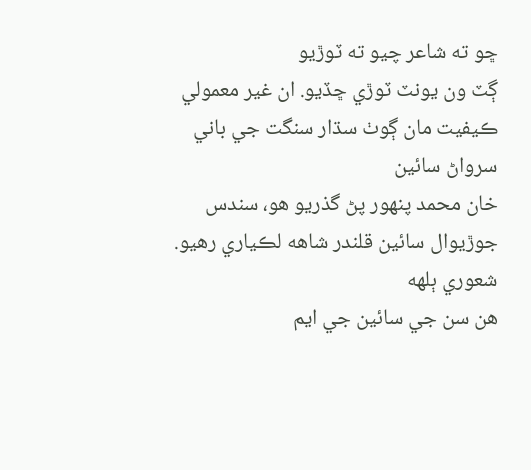ڇو ته شاعر چيو ته ٽوڙيو
ڳٽ ون يونٽ ٽوڙي ڇڏيو. ان غير معمولي ڪيفيت مان ڳوٺ سڌار سنگت جي باني سرواڻ سائين
خان محمد پنهور پڻ گذريو هو، سندس جوڙيوال سائين قلندر شاهه لڪياري رهيو. شعوري ٻلهه
هن سن جي سائين جي ايم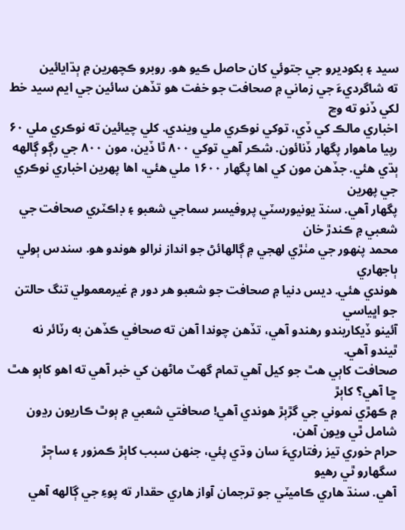سيد ۽ بکوديرو جي جتوئي کان حاصل ڪيو هو. روبرو ڪچهرين ۾ ٻڌايائين
ته شاگرديءَ جي زماني ۾ صحافت جو خفت هو تڏهن سائين جي ايم سيد خط لکي ڏنو ته وڃ
اخباري مالڪ کي ڏي، توکي نوڪري ملي ويندي. کلي چيائين ته نوڪري ملي ۶۰ رپيا ماهوار پگهار ڏنائون. شڪر آهي توکي ۸۰۰ ٿا ڏين، مون ۸۰۰ جي رڳو ڳالهه ٻڌي هئي. جڏهن مون کي اها پگهار ۱۶۰۰ ملي هئي، اها پهرين اخباري نوڪري جي پهرين
پگهار آهي. سنڌ يونيورسٽي پروفيسر سماجي شعبو ۽ ڊاڪٽري صحافت جي شعبي ۾ ڪندڙ خان
محمد پنهور جي مٺڙي لهجي ۾ ڳالهائڻ جو انداز نرالو هوندو هو. سندس ٻولي ٻاجهاري
هوندي هئي. ديس دنيا ۾ صحافت جو شعبو هر دور ۾ غيرمعمولي تنگ حالتن جو اڀياسي
آئينو ڏيکاريندو رهندو آهي، تڏهن چوندا آهن ته صحافي ڪڏهن به رٽائر نه ٿيندو آهي.
صحافت کاٻي هٿ جو کيل آهي تمام گهٽ ماڻهن کي خبر آهي ته اهو کاٻو هٿ ڇا آهي؟ کاٻڙ
۾ ڪهڙي نموني جي گڙٻڙ هوندي آهي! صحافتي شعبي ۾ ٻوٿ ڪاريون رڍون شامل ٿي ويون آهن،
حرام خوري تيز رفتاريءَ سان وڌي پئي، جنهن سبب کاٻڙ ڪمزور ۽ ساڄڙ سگهارو ٿي رهيو
آهي. سنڌ هاري ڪاميٽي جو ترجمان آواز هاري حقدار ته پوءِ جي ڳالهه آهي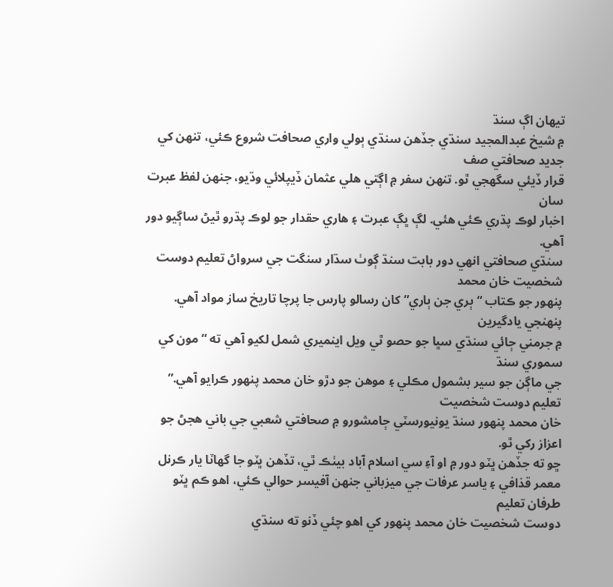تيهان اڳ سنڌ
۾ شيخ عبدالمجيد سنڌي جڏهن سنڌي ٻولي واري صحافت شروع ڪئي، تنهن کي جديد صحافتي صف
قرار ڏيئي سگهجي ٿو. تنهن سفر ۾ اڳتي هلي عثمان ڏيپلائي وڌيو، جنهن لفظ عبرت سان
اخبار لوڪ پڌري ڪئي هئي. لڳ ڀڳ عبرت ۽ هاري حقدار جو لوڪ پڌرو ٿيڻ ساڳيو دور آهي.
سنڌي صحافتي انهي دور بابت سنڌ ڳوٺ سڌار سنگت جي سرواڻ تعليم دوست شخصيت خان محمد
پنهور جو ڪتاب “ٻري جن ٻاري” کان رسالو پارس جا پرچا تاريخ ساز مواد آهي. پنهنجي يادگيرين
۾ جرمني ڄائي سنڌي سڀا جو حصو ٿي ويل اينميري شمل لکيو آهي ته “مون کي سموري سنڌ
جي ماڳن جو سير بشمول مڪلي ۽ موهن جو دڙو خان محمد پنهور ڪرايو آهي.”
تعليم دوست شخصيت
خان محمد پنهور سنڌ يونيورسٽي ڄامشورو ۾ صحافتي شعبي جي باني هجڻ جو اعزاز رکي ٿو.
ڇو ته جڏهن ڀٽو دور ۾ او آءِ سي اسلام آباد بيٺڪ ٿي، تڏهن ڀٽو جا گهاٽا يار ڪرنل
معمر قذافي ۽ ياسر عرفات جي ميزباني جنهن آفيسر حوالي ڪئي، اهو ڪم ڀٽو طرفان تعليم
دوست شخصيت خان محمد پنهور کي اهو چئي ڏنو ته سنڌي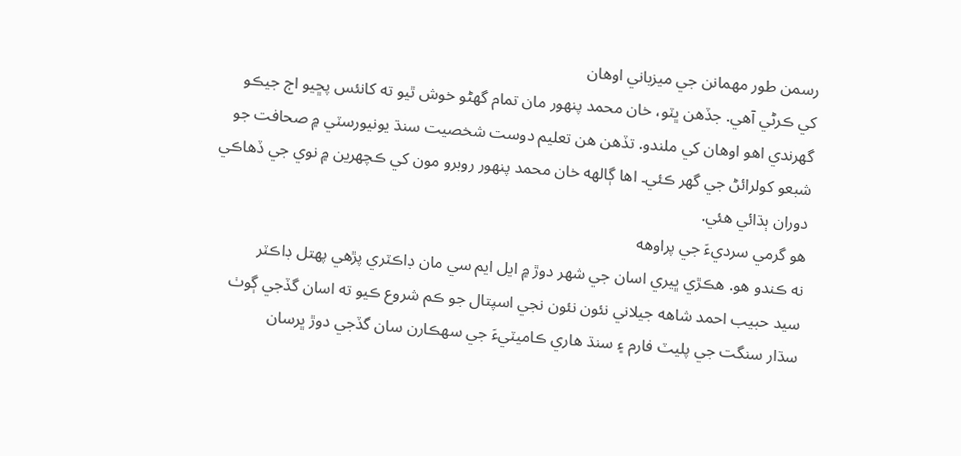رسمن طور مهمانن جي ميزباني اوهان
کي ڪرڻي آهي. جڏهن ڀٽو، خان محمد پنهور مان تمام گهڻو خوش ٿيو ته کانئس پڇيو اڄ جيڪو
گهرندي اهو اوهان کي ملندو. تڏهن ھن تعليم دوست شخصيت سنڌ يونيورسٽي ۾ صحافت جو
شبعو کولرائڻ جي گهر ڪئي۔ اها ڳالهه خان محمد پنهور روبرو مون کي ڪچهرين ۾ نوي جي ڏهاڪي
دوران ٻڌائي هئي.
هو گرمي سرديءَ جي پراوهه
نه ڪندو هو. هڪڙي ڀيري اسان جي شهر دوڙ ۾ ايل ايم سي مان ڊاڪٽري پڙهي پهتل ڊاڪٽر
سيد حبيب احمد شاهه جيلاني نئون نئون نجي اسپتال جو ڪم شروع ڪيو ته اسان گڏجي ڳوٺ
سڌار سنگت جي پليٽ فارم ۽ سنڌ هاري ڪاميٽيءَ جي سهڪارن سان گڏجي دوڙ ڀرسان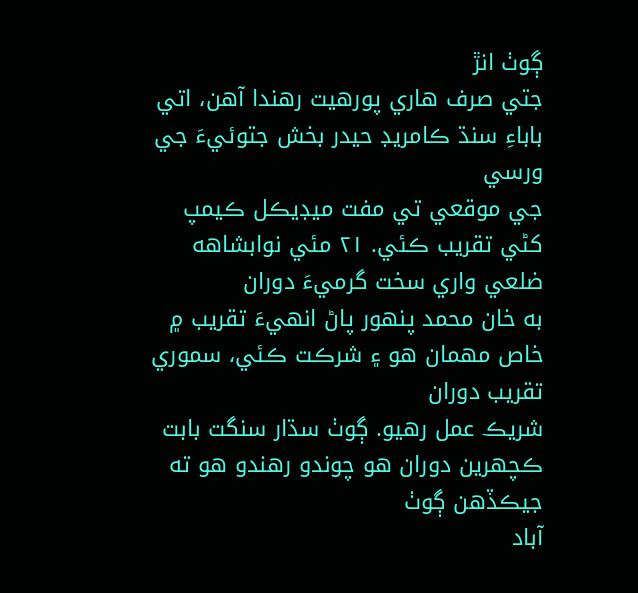ڳوٺ انڙ
جتي صرف هاري پورهيت رهندا آهن، اتي باباءِ سنڌ ڪامريڊ حيدر بخش جتوئيءَ جي ورسي
جي موقعي تي مفت ميڊيڪل ڪيمپ کڻي تقريب ڪئي. ۲۱ مئي نوابشاهه ضلعي واري سخت گرميءَ دوران
به خان محمد پنهور پاڻ انهيءَ تقريب ۾ خاص مهمان هو ۽ شرڪت ڪئي، سموري تقريب دوران
شريڪ عمل رهيو. ڳوٺ سڌار سنگت بابت ڪچهرين دوران هو چوندو رهندو هو ته جيڪڏهن ڳوٺ
آباد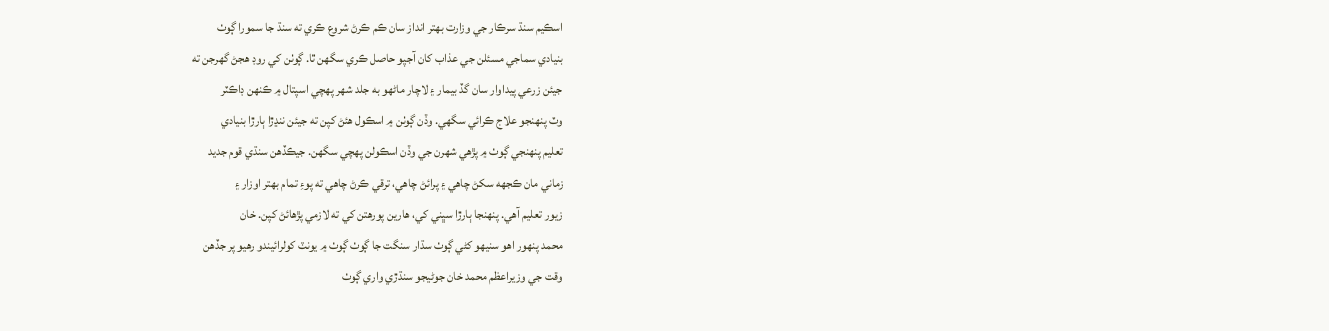اسڪيم سنڌ سرڪار جي وزارت بهتر انداز سان ڪم ڪرڻ شروع ڪري ته سنڌ جا سمورا ڳوٺ
بنيادي سماجي مسئلن جي عذاب کان آجپو حاصل ڪري سگهن ٿا. ڳوٺن کي روڊ هجڻ گهرجن ته
جيئن زرعي پيداوار سان گڏ بيمار ۽ لاچار ماڻهو به جلد شهر پهچي اسپتال ۾ ڪنهن ڊاڪٽر
وٽ پنهنجو علاج ڪرائي سگهي. وڏن ڳوٺن ۾ اسڪول هئڻ کپن ته جيئن ننڍڙا ٻارڙا بنيادي
تعليم پنهنجي ڳوٺ ۾ پڙهي شهرن جي وڏن اسڪولن پهچي سگهن. جيڪڏهن سنڌي قوم جديد
زماني مان ڪجهه سکڻ چاهي ۽ پرائڻ چاهي، ترقي ڪرڻ چاهي ته پوءِ تمام بهتر اوزار ۽
زيور تعليم آهي. پنهنجا ٻارڙا سڀني کي، هارين پورهتن کي ته لازمي پڙهائڻ کپن. خان
محمد پنهور اهو سنيهو کڻي ڳوٺ سڌار سنگت جا ڳوٺ ڳوٺ ۾ يونٽ کولرائيندو رهيو پر جڏهن
وقت جي وزيراعظم محمد خان جوڻيجو سنڌڙي واري ڳوٺ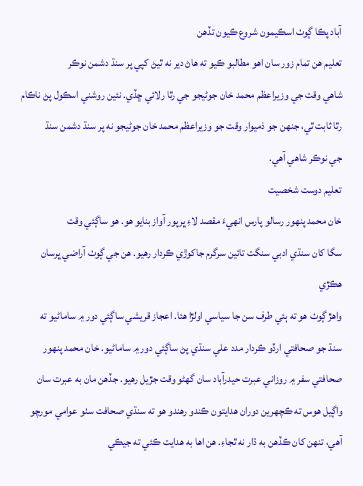آباد پڪا ڳوٺ اسڪيمون شروع ڪيون تڏهن
تعليم هن تمام زور سان اهو مطالبو ڪيو ته هاڻ دير نه ٿيڻ کپي پر سنڌ دشمن نوڪر
شاهي وقت جي وزيراعظم محمد خان جوڻيجو جي رٿا رلائي ڇڏي. نئين روشني اسڪول پڻ ناڪام
رٿا ثابت ٿي، جنهن جو ذميوار وقت جو وزيراعظم محمد خان جوڻيجو نه پر سنڌ دشمن سنڌ
جي نوڪر شاهي آهي.
تعليم دوست شخصيت
خان محمد پنهور رسالو پارس انهيءَ مقصد لاءِ ڀرپور آواز بنايو هو. هو ساڳئي وقت
سگا کان سنڌي ادبي سنگت تائين سرگرم جاکوڙي ڪردار رهيو. هن جي ڳوٺ آراضي ڀرسان هڪڙي
واهڙ ڳوٺ هو ته ٻئي طرف سن جا سياسي اولڙا هئا. اعجاز قريشي ساڳئي دور ۾ ساماڻيو ته
سنڌ جو صحافتي ارڏو ڪردار مدد علي سنڌي پڻ ساڳئي دور ۾ ساماڻيو. خان محمد پنهور
صحافتي سفر ۾ روزاني عبرت حيدرآباد سان گهڻو وقت جڙيل رهيو. جڏهن مان به عبرت سان
واڳيل هوس ته ڪچهرين دوران هدايتون ڪندو رهندو هو ته سنڌي صحافت سٺو عوامي مورچو
آهي، تنهن کان ڪڏهن به ڌار نه ٿجاءِ. هن اها به هدايت ڪئي ته جيڪي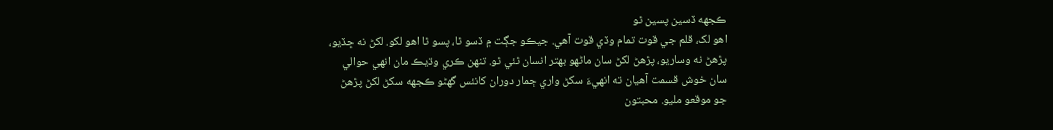ڪجهه ڏسين پسين ٿو
اهو لک، قلم جي قوت تمام وڏي قوت آهي. جيڪو جڳت ۾ ڏسو ٿا، پسو ٿا اهو لکو. لکڻ نه ڇڏيو،
پڙهڻ نه وساريو، پڙهڻ لکڻ سان ماڻهو بهتر انسان ٿئي ٿو. تنهن ڪري وڌيڪ مان انهي حوالي
سان خوش قسمت آهيان ته انهيءَ سکڻ واري ڄمار دوران کانئس گهڻو ڪجهه سکڻ لکڻ پڙهڻ
جو موقعو مليو. محبتون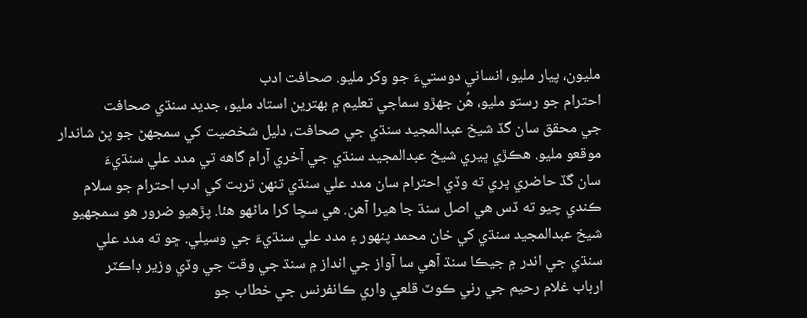مليون، پيار مليو، انساني دوستيءَ جو وکر مليو. صحافت ادب
احترام جو رستو مليو، هُن جهڙو سماجي تعليم ۾ بهترين استاد مليو، جديد سنڌي صحافت
جي محقق سان گڏ شيخ عبدالمجيد سنڌي جي صحافت، دليل شخصيت کي سمجهڻ جو پڻ شاندار
موقعو مليو. هڪڙي ڀيري شيخ عبدالمجيد سنڌي جي آخري آرام گاهه تي مدد علي سنڌيءَ
سان گڏ حاضري ڀري ته وڏي احترام سان مدد علي سنڌي تنهن تربت کي ادب احترام جو سلام
ڪندي چيو ته ڏس هي اصل سنڌ جا هيرا آهن. هي سچا کرا ماڻهو هئا. پڙهيو ضرور هو سمجهيو
شيخ عبدالمجيد سنڌي کي خان محمد پنهور ۽ مدد علي سنڌيءَ جي وسيلي. ڇو ته مدد علي
سنڌي جي اندر ۾ جيڪا سنڌ آهي سا آواز جي انداز ۾ سنڌ جي وقت جي وڏي وزير ڊاڪٽر
ارباب غلام رحيم جي رني ڪوٽ قلعي واري ڪانفرنس جي خطاب جو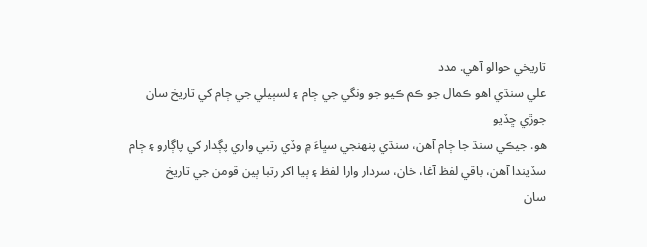تاريخي حوالو آهي. مدد
علي سنڌي اهو ڪمال جو ڪم ڪيو جو ونگي جي ڄام ۽ لسٻيلي جي ڄام کي تاريخ سان جوڙي ڇڏيو
هو. جيڪي سنڌ جا ڄام آهن، سنڌي پنهنجي سڀاءَ ۾ وڏي رتبي واري پڳدار کي پاڳارو ۽ ڄام
سڏيندا آهن، باقي لفظ آغا، خان، سردار وارا لفظ ۽ ٻيا اکر رتبا ٻين قومن جي تاريخ
سان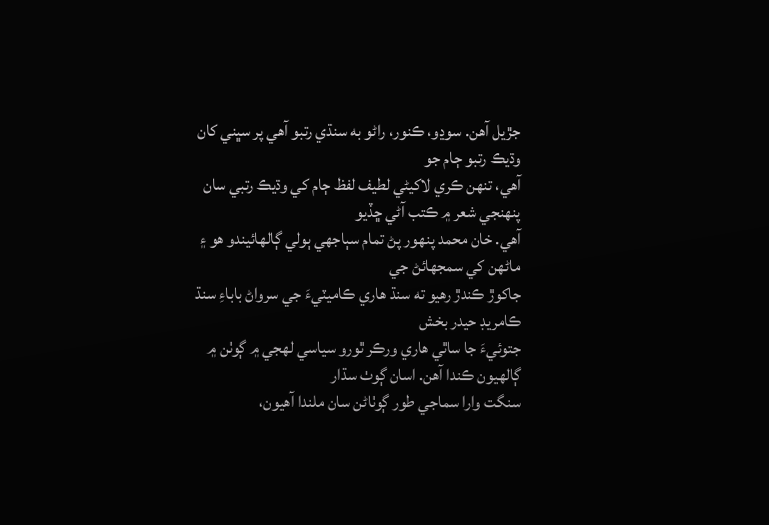جڙيل آهن. سوڍو، ڪنور، راڻو به سنڌي رتبو آهي پر سڀني کان وڌيڪ رتبو ڄام جو
آهي، تنهن ڪري لاکيڻي لطيف لفظ ڄام کي وڌيڪ رتبي سان پنهنجي شعر ۾ ڪتب آڻي ڇڏيو
آهي. خان محمد پنهور پڻ تمام سٻاجهي ٻولي ڳالهائيندو هو ۽ ماڻهن کي سمجهائڻ جي
جاکوڙ ڪندڙ رهيو ته سنڌ هاري ڪاميٽيءَ جي سرواڻ باباءِ سنڌ ڪامريڊ حيدر بخش
جتوئيءَ جا ساٿي هاري ورڪر ٿورو سياسي لهجي ۾ ڳوٺن ۾ ڳالهيون ڪندا آهن. اسان ڳوٺ سڌار
سنگت وارا سماجي طور ڳوٺاڻن سان ملندا آهيون،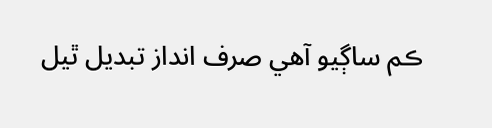ڪم ساڳيو آهي صرف انداز تبديل ٿيل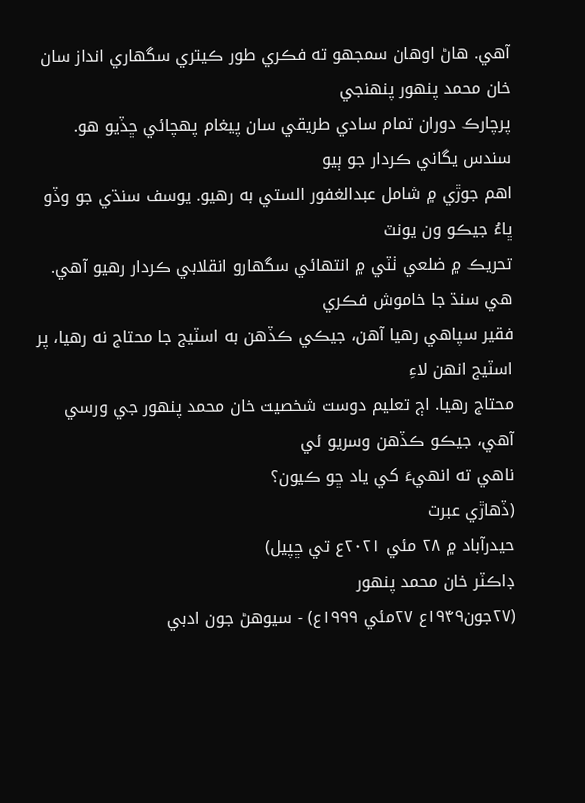آهي. هاڻ اوهان سمجهو ته فڪري طور ڪيتري سگهاري انداز سان خان محمد پنهور پنهنجي
پرچارڪ دوران تمام سادي طريقي سان پيغام پهچائي ڇڏيو هو. سندس يگاني ڪردار جو ٻيو
اهم جوڙي ۾ شامل عبدالغفور الستي به رهيو. يوسف سنڌي جو وڏو ڀاءُ جيڪو ون يونٽ
تحريڪ ۾ ضلعي ٺٽي ۾ انتهائي سگهارو انقلابي ڪردار رهيو آهي. هي سنڌ جا خاموش فڪري
فقير سپاهي رهيا آهن، جيڪي ڪڏهن به اسٽيج جا محتاج نه رهيا، پر اسٽيج انهن لاءِ
محتاج رهيا. اڄ تعليم دوست شخصيت خان محمد پنهور جي ورسي آهي، جيڪو ڪڏهن وسريو ئي
ناهي ته انهيءَ کي ياد ڇو ڪيون؟
(ڏھاڙي عبرت
حيدرآباد ۾ ۲۸ مئي ۲۰۲۱ع تي ڇپيل)
ڊاڪٽر خان محمد پنهور
(۲۷جون۱۹۴۹ع ۲۷مئي ۱۹۹۹ع) - سيوهڻ جون ادبي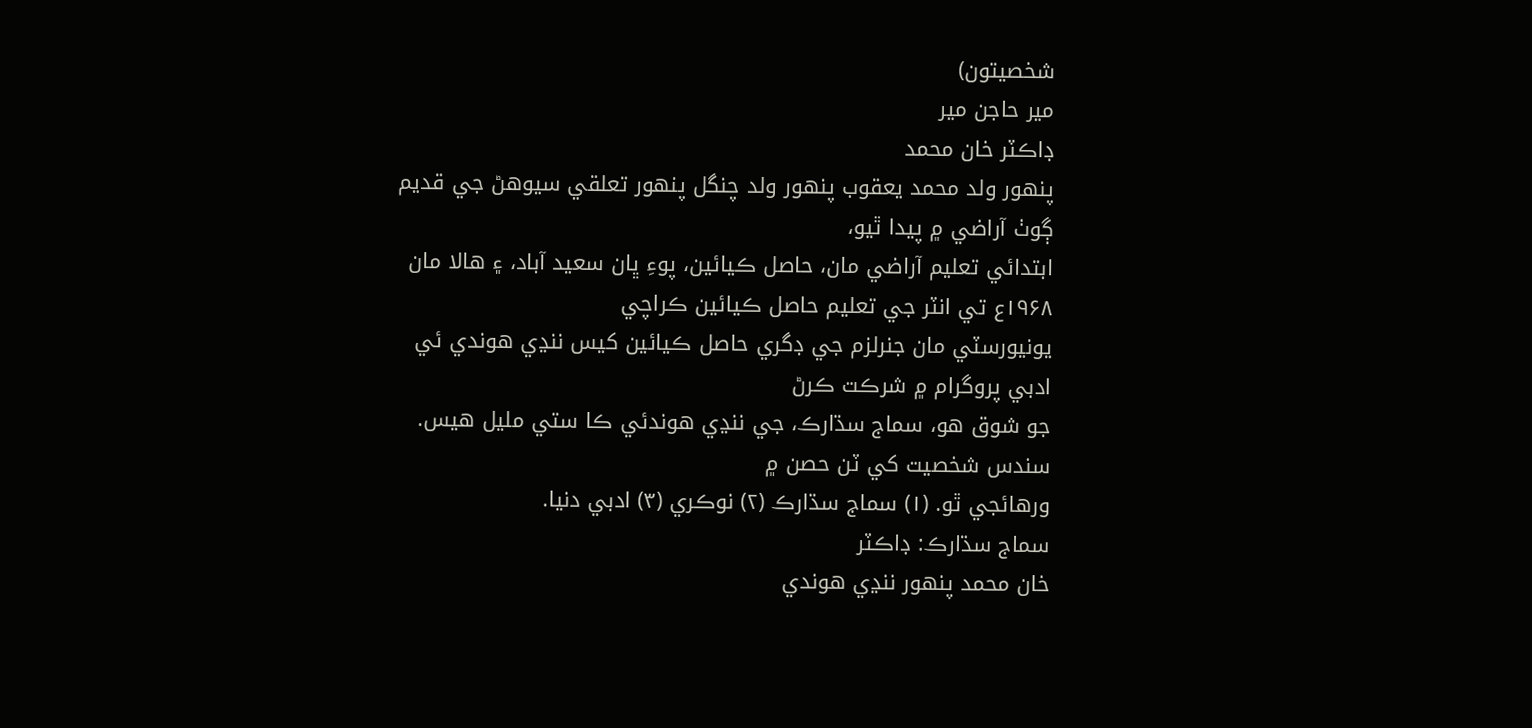شخصيتون)
مير حاجن مير
ڊاڪٽر خان محمد
پنهور ولد محمد يعقوب پنهور ولد چنگل پنهور تعلقي سيوهڻ جي قديم ڳوٺ آراضي ۾ پيدا ٿيو،
ابتدائي تعليم آراضي مان، حاصل ڪيائين، پوءِ ڀان سعيد آباد، ۽ هالا مان ۱۹۶۸ع تي انٽر جي تعليم حاصل ڪيائين ڪراچي
يونيورسٽي مان جنرلزم جي ڊگري حاصل ڪيائين کيس ننڍي هوندي ئي ادبي پروگرام ۾ شرڪت ڪرڻ
جو شوق هو، سماج سڌارڪ، جي ننڍي هوندئي ڪا ستي مليل هيس. سندس شخصيت کي ٽن حصن ۾
ورهائجي ٿو. (۱) سماج سڌارڪ (۲) نوڪري (۳) ادبي دنيا.
سماج سڌارڪ: ڊاڪٽر
خان محمد پنهور ننڍي هوندي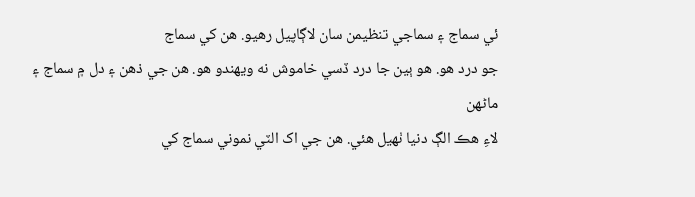ئي سماج ۽ سماجي تنظيمن سان لاڳاپيل رهيو. هن کي سماج
جو درد هو. هو ٻين جا درد ڏسي خاموش نه ويهندو هو. هن جي ذهن ۽ دل ۾ سماج ۽ ماڻهن
لاءِ هڪ الڳ دنيا ٺهيل هئي. هن جي اک الٽي نموني سماج کي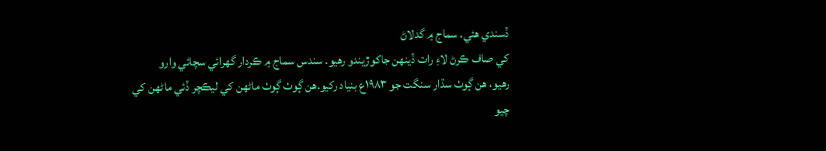ڏسندي هئي. سماج ۾ گدلاڻ
کي صاف ڪرڻ لاءِ رات ڏينهن جاکوڙيندو رهيو. سندس سماج ۾ ڪردار گهرائي سچائي وارو
رهيو، هن ڳوٺ سڌار سنگت جو ۱۹۸۳ع بنياد رکيو.هن ڳوٺ ڳوٺ ماڻهن کي ليڪچر ڏئي ماڻهن کي
چيو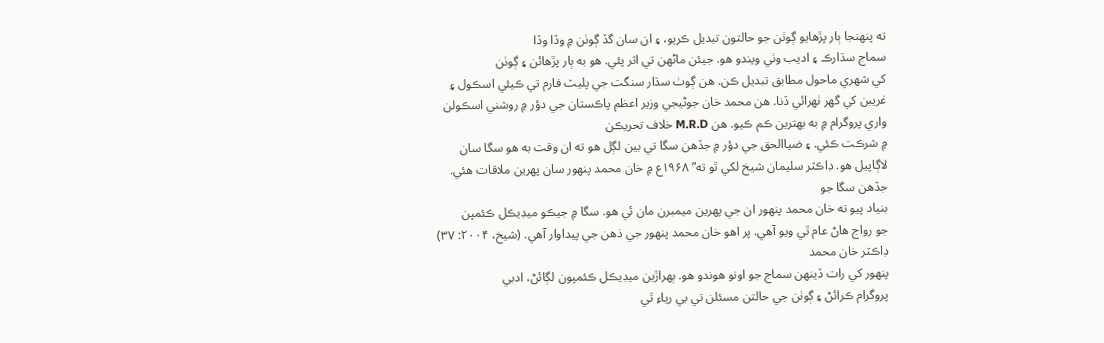ته پنهنجا ٻار پڙهايو ڳوٺن جو حالتون تبديل ڪريو، ۽ ان سان گڏ ڳوٺن ۾ وڏا وڏا
سماج سڌارڪ ۽ اديب وٺي ويندو هو. جيئن ماڻهن تي اثر پئي. هو به ٻار پڙهائن ۽ ڳوٺن
کي شهري ماحول مطابق تبديل ڪن. هن ڳوٺ سڌار سنگت جي پليٽ فارم تي ڪيئي اسڪول ۽
غريبن کي گهر ٺهرائي ڏنا. هن محمد خان جوڻيجي وزير اعظم پاڪستان جي دؤر ۾ روشني اسڪولن
واري پروگرام ۾ به بهترين ڪم ڪيو. هن M.R.D خلاف تحريڪن
۾ شرڪت ڪئي. ۽ ضياالحق جي دؤر ۾ جڏهن سگا تي بين لڳل هو ته ان وقت به هو سگا سان
لاڳاپيل هو. ڊاڪٽر سليمان شيخ لکي ٿو ته” ۱۹۶۸ع ۾ خان محمد پنهور سان پهرين ملاقات هئي. جڏهن سگا جو
بنياد پيو ته خان محمد پنهور ان جي پهرين ميمبرن مان ئي هو. سگا ۾ جيڪو ميڊيڪل ڪئمپن
جو رواج هاڻ عام ٿي ويو آهي. پر اهو خان محمد پنهور جي ذهن جي پيداوار آهي. (شيخ، ۲۰۰۴: ۳۷)
ڊاڪٽر خان محمد
پنهور کي رات ڏينهن سماج جو اونو هوندو هو. ٻهراڙين ميڊيڪل ڪئمپون لڳائڻ، ادبي
پروگرام ڪرائڻ ۽ ڳوٺن جي حالتن مسئلن تي بي رياءِ ٿي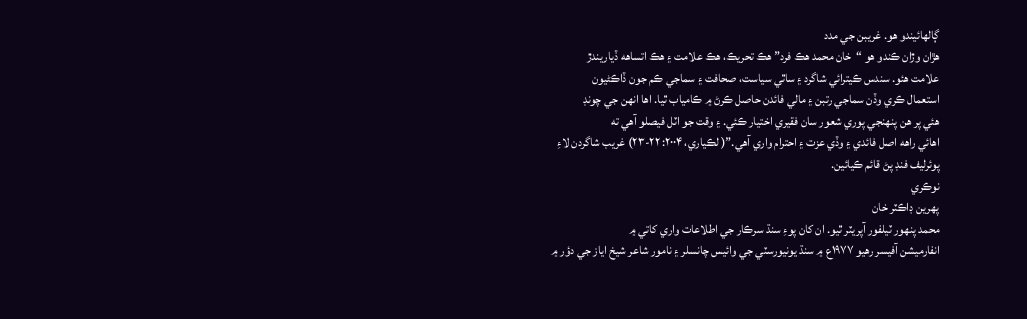ڳالهائيندو هو. غريبن جي مدد
هڙان وڙان ڪندو هو “خان محمد هڪ فرد” هڪ تحريڪ، هڪ علامت ۽ هڪ اتساهه ڏياريندڙ
علامت هئو. سندس ڪيترائي شاگرد ۽ ساٿي سياست، صحافت ۽ سماجي ڪم جون ڏاڪڻيون
استعمال ڪري وڏن سماجي رتبن ۽ مالي فائدن حاصل ڪرڻ ۾ ڪامياب ٿيا. اها انهن جي چونڊ
هئي پر هن پنهنجي پوري شعور سان فقيري اختيار ڪئي. ۽ وقت جو اٽل فيصلو آهي ته
اهائي راهه اصل فائدي ۽ وڏي عزت ۽ احترام واري آهي.”( لڪياري، ۲۰۰۴: ۲۲-۲۳) غريب شاگردن لاءِ
پوئرليف فنڊ پڻ قائم ڪيائين.
نوڪري
پهرين ڊاڪٽر خان
محمد پنهور ٽيلفور آپريٽر ٿيو. ان کان پوءِ سنڌ سرڪار جي اطلاعات واري کاتي ۾
انفارميشن آفيسر رهيو ۱۹۷۷ع ۾ سنڌ يونيورسٽي جي وائيس چانسلر ۽ نامور شاعر شيخ اياز جي دؤر ۾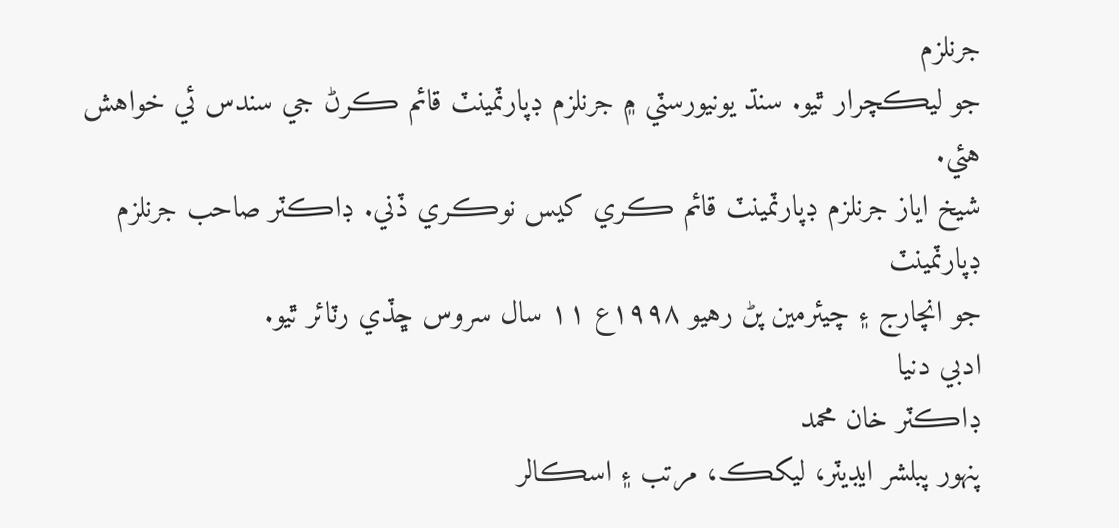جرنلزم
جو ليڪچرار ٿيو. سنڌ يونيورسٽي ۾ جرنلزم ڊپارٽمينٽ قائم ڪرڻ جي سندس ئي خواهش هئي.
شيخ اياز جرنلزم ڊپارٽمينٽ قائم ڪري کيس نوڪري ڏني. ڊاڪٽر صاحب جرنلزم ڊپارٽمينٽ
جو انچارج ۽ چيئرمين پڻ رهيو ۱۹۹۸ع ۱۱ سال سروس ڇڏي رٽائر ٿيو.
ادبي دنيا
ڊاڪٽر خان محمد
پنهور پبلشر ايڊيٽر، ليکڪ، مرتب ۽ اسڪالر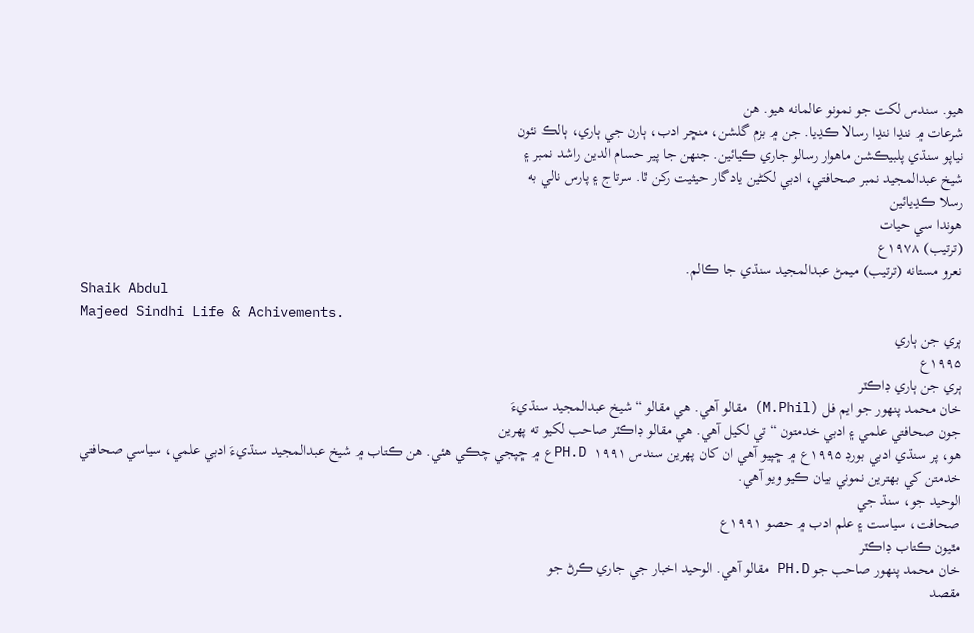هيو. سندس لکت جو نمونو عالمانه هيو. هن
شرعات ۾ ننڍا ننڍا رسالا ڪڍيا. جن ۾ بزم گلشن، منڇر ادب، ٻارن جي ٻاري، ٻالڪ نئون
نياپو سنڌي پلبيڪشن ماهوار رسالو جاري ڪيائين. جنهن جا پير حسام الدين راشد نمبر ۽
شيخ عبدالمجيد نمبر صحافتي، ادبي لکڻين يادگار حيثيت رکن ٿا. سرتاج ۽ پارس نالي به
رسلا ڪڍيائين
هوندا سي حيات
(ترتيب) ۱۹۷۸ع
نعرو مستانه (ترتيب) ميمڻ عبدالمجيد سنڌي جا ڪالم.
Shaik Abdul
Majeed Sindhi Life & Achivements.
ٻري جن ٻاري
۱۹۹۵ع
ٻري جن ٻاري ڊاڪٽر
خان محمد پنهور جو ايم فل (M.Phil) مقالو آهي. هي مقالو “شيخ عبدالمجيد سنڌيءَ
جون صحافتي علمي ۽ ادبي خدمتون “ تي لکيل آهي. هي مقالو ڊاڪٽر صاحب لکيو ته پهرين
هو، پر سنڌي ادبي بورڊ ۱۹۹۵ع ۾ ڇپيو آهي ان کان پهرين سندس PH.D ۱۹۹۱ع ۾ ڇپجي چڪي هئي. هن ڪتاب ۾ شيخ عبدالمجيد سنڌيءَ ادبي علمي، سياسي صحافتي
خدمتن کي بهترين نموني بيان ڪيو ويو آهي.
الوحيد جو، سنڌ جي
صحافت، سياست ۽ علم ادب ۾ حصو ۱۹۹۱ع
مٿيون ڪتاب ڊاڪٽر
خان محمد پنهور صاحب جو PH.D مقالو آهي. الوحيد اخبار جي جاري ڪرڻ جو
مقصد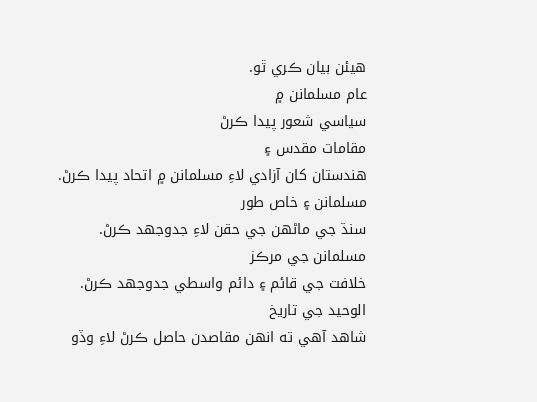هيئن بيان ڪري ٿو.
عام مسلمانن ۾
سياسي شعور پيدا ڪرڻ
مقامات مقدس ۽
هندستان کان آزادي لاءِ مسلمانن ۾ اتحاد پيدا ڪرڻ.
مسلمانن ۽ خاص طور
سنڌ جي ماڻهن جي حقن لاءِ جدوجهد ڪرڻ.
مسلمانن جي مرڪز
خلافت جي قائم ۽ دائم واسطي جدوجهد ڪرڻ.
الوحيد جي تاريخ
شاهد آهي ته انهن مقاصدن حاصل ڪرڻ لاءِ وڏو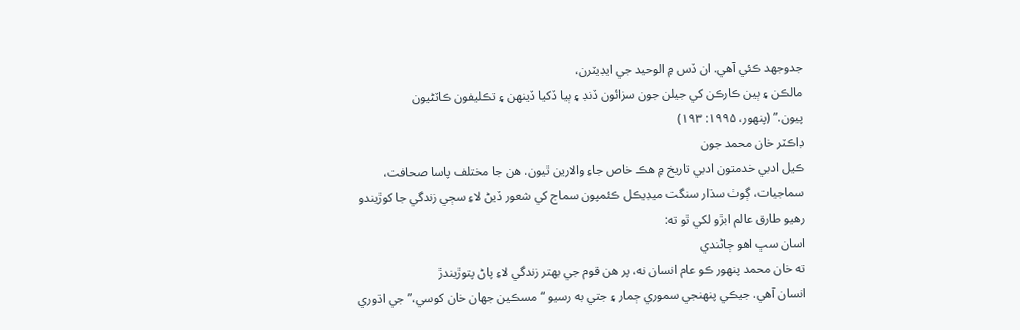جدوجهد ڪئي آهي. ان ڏس ۾ الوحيد جي ايڊيٽرن،
مالڪن ۽ ٻين ڪارڪن کي جيلن جون سزائون ڏنڊ ۽ ٻيا ڏکيا ڏينهن ۽ تڪليفون ڪاٽڻيون
پيون.” (پنهور، ۱۹۹۵: ۱۹۳)
ڊاڪٽر خان محمد جون
ڪيل ادبي خدمتون ادبي تاريخ ۾ هڪ خاص جاءِ والارين ٿيون. هن جا مختلف پاسا صحافت،
سماجيات، ڳوٺ سڌار سنگت ميڊيڪل ڪئمپون سماج کي شعور ڏيڻ لاءِ سڄي زندگي جا کوڙيندو
رهيو طارق عالم ابڙو لکي ٿو ته:
اسان سڀ اهو ڄاڻندي
ته خان محمد پنهور ڪو عام انسان نه، پر هن قوم جي بهتر زندگي لاءِ پاڻ پتوڙيندڙ
انسان آهي. جيڪي پنهنجي سموري ڄمار ۽ جتي به رسيو “مسڪين جهان خان کوسي،” جي اڌوري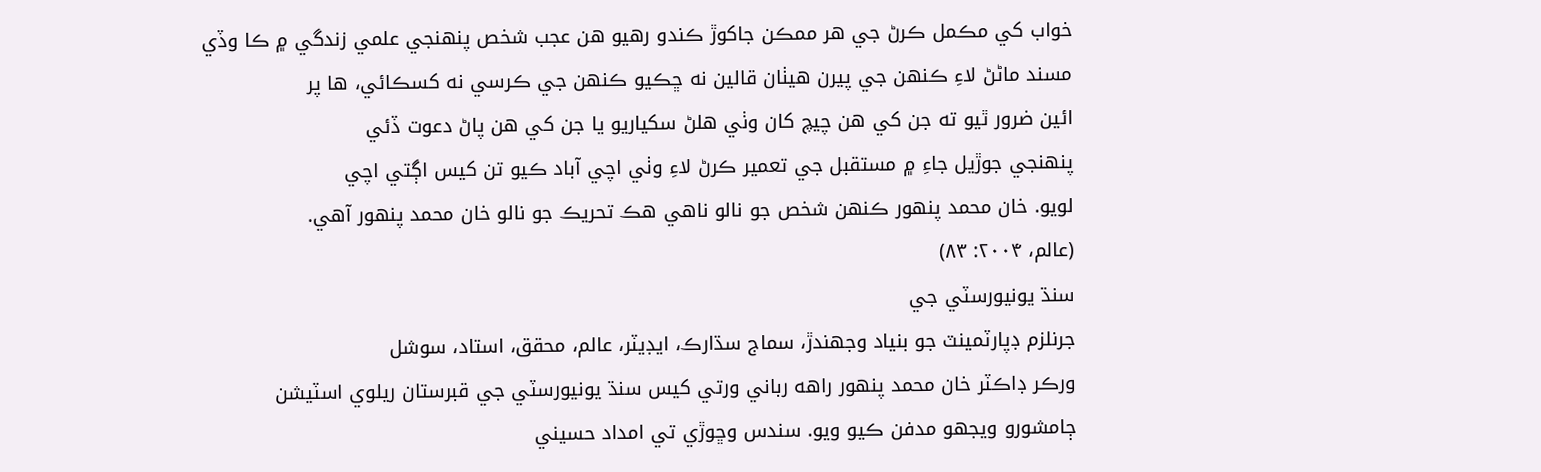خواب کي مڪمل ڪرڻ جي هر ممڪن جاکوڙ ڪندو رهيو هن عجب شخص پنهنجي علمي زندگي ۾ ڪا وڏي
مسند ماڻڻ لاءِ ڪنهن جي پيرن هيٺان قالين نه ڇڪيو ڪنهن جي ڪرسي نه کسڪائي، ها پر
ائين ضرور ٿيو ته جن کي هن چيچ کان وٺي هلڻ سکياريو يا جن کي هن پاڻ دعوت ڏئي
پنهنجي جوڙيل جاءِ ۾ مستقبل جي تعمير ڪرڻ لاءِ وٺي اچي آباد ڪيو تن کيس اڳتي اچي
لويو. خان محمد پنهور ڪنهن شخص جو نالو ناهي هڪ تحريڪ جو نالو خان محمد پنهور آهي.
(عالم، ۲۰۰۴: ۸۳)
سنڌ يونيورسٽي جي
جرنلزم ڊپارٽمينٽ جو بنياد وجهندڙ، سماج سڌارڪ، ايڊيٽر، عالم، محقق، استاد، سوشل
ورڪر ڊاڪٽر خان محمد پنهور راهه رباني ورتي کيس سنڌ يونيورسٽي جي قبرستان ريلوي اسٽيشن
ڄامشورو ويجهو مدفن ڪيو ويو. سندس وڇوڙي تي امداد حسيني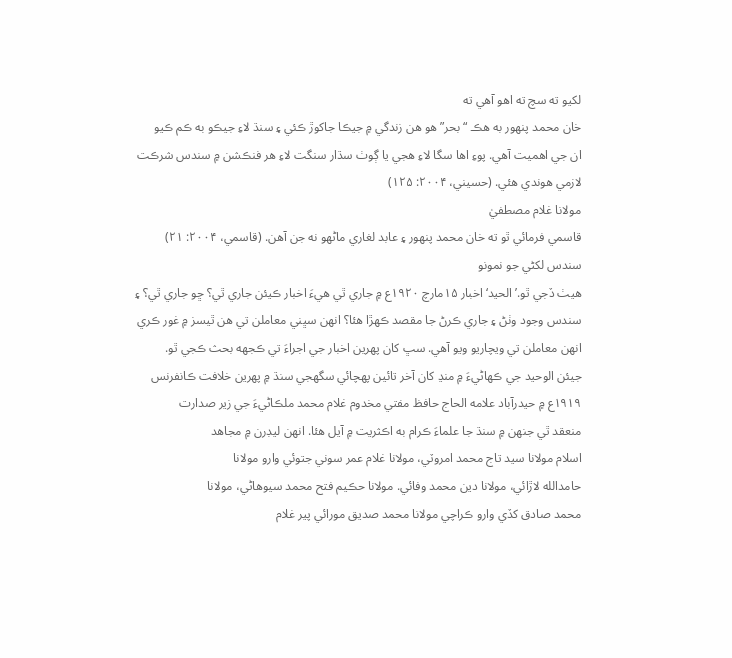لکيو ته سچ ته اهو آهي ته
خان محمد پنهور به هڪ “بحر” هو هن زندگي ۾ جيڪا جاکوڙ ڪئي ۽ سنڌ لاءِ جيڪو به ڪم ڪيو
ان جي اهميت آهي. پوءِ اها سگا لاءِ هجي يا ڳوٺ سڌار سنگت لاءِ هر فنڪشن ۾ سندس شرڪت
لازمي هوندي هئي. (حسيني، ۲۰۰۴: ۱۲۵)
مولانا غلام مصطفيٰ
قاسمي فرمائي ٿو ته خان محمد پنهور ۽ عابد لغاري ماڻهو نه جن آهن. (قاسمي، ۲۰۰۴: ۲۱)
سندس لکڻي جو نمونو
هيٺ ڏجي ٿو.’الحيد‘ اخبار ۱۵مارچ ۱۹۲۰ع ۾ جاري ٿي هيءَ اخبار ڪيئن جاري ٿي؟ ڇو جاري ٿي؟ ۽
سندس وجود وٺڻ ۽ جاري ڪرڻ جا مقصد ڪهڙا هئا؟ انهن سڀني معاملن تي هن ٿيسز ۾ غور ڪري
انهن معاملن تي ويچاريو ويو آهي. سڀ کان پهرين اخبار جي اجراءَ تي ڪجهه بحث ڪجي ٿو.
جيئن الوحيد جي ڪهاڻيءَ ۾ منڍ کان آخر تائين پهچائي سگهجي سنڌ ۾ پهرين خلافت ڪانفرنس
۱۹۱۹ع ۾ حيدرآباد علامه الحاج حافظ مفتي مخدوم غلام محمد ملڪاڻيءَ جي زير صدارت
منعقد ٿي جنهن ۾ سنڌ جا علماءَ ڪرام به اڪثريت ۾ آيل هئا. انهن ليڊرن ۾ مجاهد
اسلام مولانا سيد تاج محمد امروٽي، مولانا غلام عمر سوني جتوئي وارو مولانا
حامدالله لاڙائي، مولانا دين محمد وفائي. مولانا حڪيم فتح محمد سيوهاڻي، مولانا
محمد صادق کڏي وارو ڪراچي مولانا محمد صديق مورائي پير غلام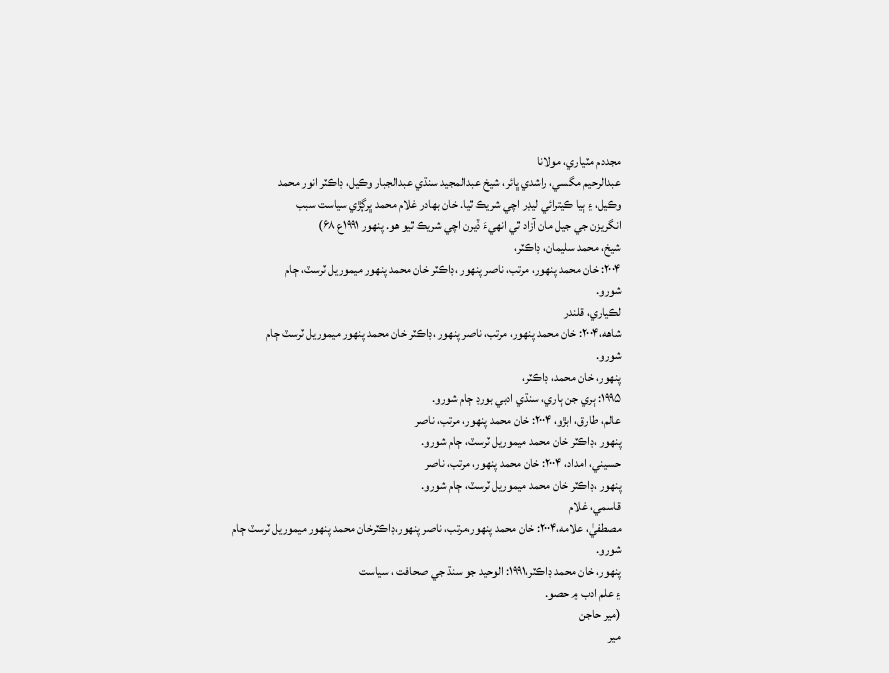مجددم مٽياري، مولانا
عبدالرحيم مگسي، راشدي ڀائر، شيخ عبدالمجيد سنڌي عبدالجبار وڪيل، ڊاڪٽر انور محمد
وڪيل، ۽ ٻيا ڪيترائي ليڊر اچي شريڪ ٿيا. خان بهادر غلام محمد ڀرڳڙي سياست سبب
انگريزن جي جيل مان آزاد ٿي انهيءَ ڏيرن اچي شريڪ ٿيو هو. پنهور ۱۹۹۱ع ۶۸)
شيخ، محمد سليمان، ڊاڪٽر،
۲۰۰۴: خان محمد پنهور، مرتب، ناصر پنهور ،ڊاڪٽر خان محمد پنهور ميموريل ٽرسٽ، ڄام
شورو.
لڪياري، قلندر
شاهه،۲۰۰۴: خان محمد پنهور، مرتب، ناصر پنهور ،ڊاڪٽر خان محمد پنهور ميموريل ٽرسٽ ڄام
شورو.
پنهور، خان محمد، ڊاڪٽر،
۱۹۹۵: ٻري جن ٻاري، سنڌي ادبي بورڊ ڄام شورو.
عالم، طارق، ابڙو، ۲۰۰۴: خان محمد پنهور، مرتب، ناصر
پنهور ،ڊاڪٽر خان محمد ميموريل ٽرسٽ، ڄام شورو.
حسيني، امداد، ۲۰۰۴: خان محمد پنهور، مرتب، ناصر
پنهور ،ڊاڪٽر خان محمد ميموريل ٽرسٽ، ڄام شورو.
قاسمي، غلام
مصطفيٰ، علامه،۲۰۰۴: خان محمد پنهور،مرتب، ناصر پنهور،ڊاڪٽرخان محمد پنهور ميموريل ٽرسٽ ڄام
شورو.
پنهور، خان محمد ڊاڪٽر،۱۹۹۱: الوحيد جو سنڌ جي صحافت ، سياست
۽ علم ادب ۾ حصو.
(مير حاجن
مير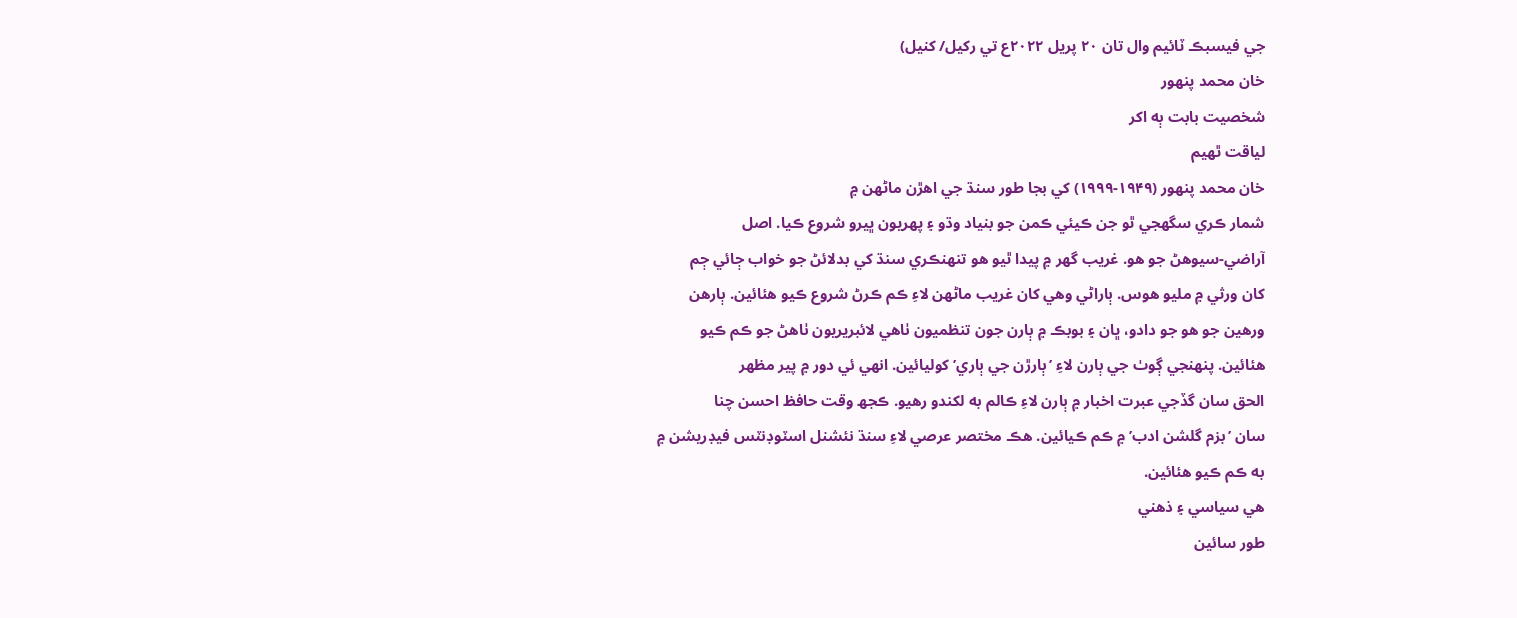جي فيسبڪ ٽائيم وال تان ۲۰ پريل ۲۰۲۲ع تي رکيل/ کنيل)
خان محمد پنهور
شخصيت بابت ٻه اکر
لياقت ٿھيم
خان محمد پنهور (۱۹۴۹-۱۹۹۹) کي بجا طور سنڌ جي اهڙن ماڻهن ۾
شمار ڪري سگھجي ٿو جن ڪيئي ڪمن جو بنياد وڌو ۽ پهريون ڀيرو شروع ڪيا. اصل
آراضي-سيوهڻ جو هو. غريب گھر ۾ پيدا ٿيو هو تنهنڪري سنڌ کي بدلائڻ جو خواب ڄائي ڄم
کان ورثي ۾ مليو هوس. ٻاراڻي وهي کان غريب ماڻهن لاءِ ڪم ڪرڻ شروع ڪيو هئائين. ٻارهن
ورهين جو هو جو دادو، ڀان ۽ بوبڪ ۾ ٻارن جون تنظميون ٺاهي لائبريريون ٺاهڻ جو ڪم ڪيو
هئائين. پنهنجي ڳوٺ جي ٻارن لاءِ ’ٻارڙن جي ٻاري’کوليائين. انهي ئي دور ۾ پير مظهر
الحق سان گڏجي عبرت اخبار ۾ ٻارن لاءِ ڪالم به لکندو رهيو. ڪجھ وقت حافظ احسن چنا
سان ’بزم گلشن ادب’ ۾ ڪم ڪيائين. هڪ مختصر عرصي لاءِ سنڌ نئشنل اسٽوڊنٽس فيڊريشن ۾
به ڪم ڪيو هئائين.
هي سياسي ۽ ذهني
طور سائين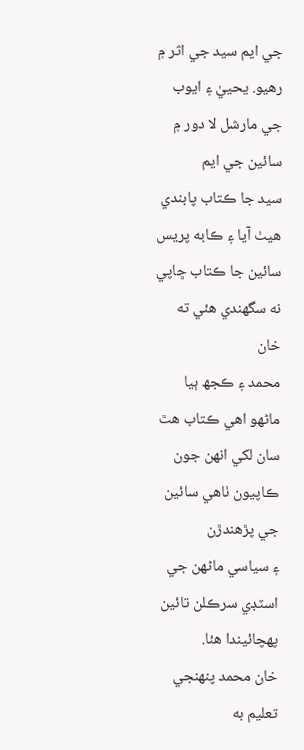جي ايم سيد جي اثر ۾ رهيو. يحييٰ ۽ ايوب جي مارشل لا دور ۾ سائين جي ايم
سيد جا ڪتاب پابندي هيٺ آيا ۽ ڪابه پريس سائين جا ڪتاب ڇاپي نه سگھندي هئي ته خان
محمد ۽ ڪجھ ٻيا ماڻهو اهي ڪتاب هٿ سان لکي انهن جون ڪاپيون ٺاهي سائين جي پڙهندڙن
۽ سياسي ماڻهن جي اسٽڊي سرڪلن تائين پهچائيندا هئا.
خان محمد پنهنجي
تعليم به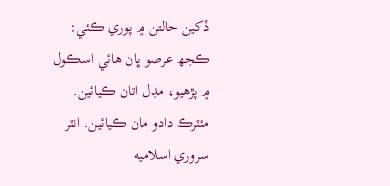ڏکين حالتن ۾ پوري ڪئي: ڪجھ عرصو ڀان هائي اسڪول ۾ پڙهيو، مڊل اتان ڪيائين.
مئٽرڪ دادو مان ڪيائين. انٽر سروري اسلاميه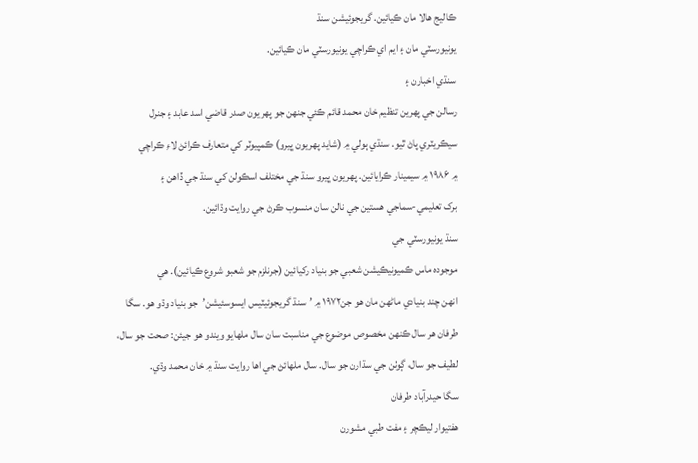ڪاليج هالا مان ڪيائين. گريجوئيشن سنڌ
يونيورسٽي مان ۽ ايم اي ڪراچي يونيورسٽي مان ڪيائين.
سنڌي اخبارن ۽
رسالن جي پهرين تنظيم خان محمد قائم ڪئي جنهن جو پهريون صدر قاضي اسد عابد ۽ جنرل
سيڪريٽري پاڻ ٿيو. سنڌي ٻولي ۾ (شايد پهريون ڀيرو) ڪمپيوٽر کي متعارف ڪرائڻ لاءِ ڪراچي
۾ ۱۹۸۶ ۾ سيمينار ڪرايائين. پهريون ڀيرو سنڌ جي مختلف اسڪولن کي سنڌ جي ڏاهن ۽
برک تعليمي-سماجي هستين جي نالن سان منسوب ڪرڻ جي روايت وڌائين.
سنڌ يونيورسٽي جي
موجوده ماس ڪميونيڪيشن شعبي جو بنياد رکيائين (جرنلزم جو شعبو شروع ڪيائين). هي
انهن چند بنيادي ماڻهن مان هو جن۱۹۷۲ ۾ ’سنڌ گريجوئيٽيس ايسوسئيشن’جو بنياد وڌو هو. سگا
طرفان هر سال ڪنهن مخصوص موضوع جي مناسبت سان سال ملهايو ويندو هو جيئن: صحت جو سال،
لطيف جو سال، ڳوٺن جي سڌارن جو سال. سال ملهائڻ جي اها روايت سنڌ ۾ خان محمد وڌي.
سگا حيدرآباد طرفان
هفتيوار ليڪچر ۽ مفت طبي مشورن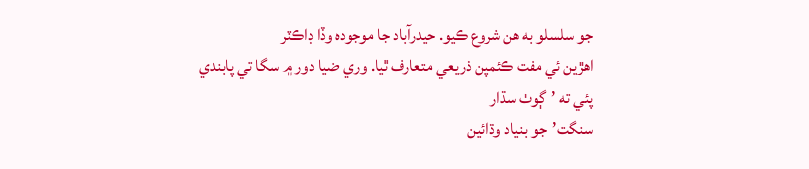جو سلسلو به هن شروع ڪيو. حيدرآباد جا موجوده وڏا ڊاڪٽر
اهڙين ئي مفت ڪئمپن ذريعي متعارف ٿيا. وري ضيا دور ۾ سگا تي پابندي پئي ته ’ڳوٺ سڌار
سنگت’جو بنياد وڌائين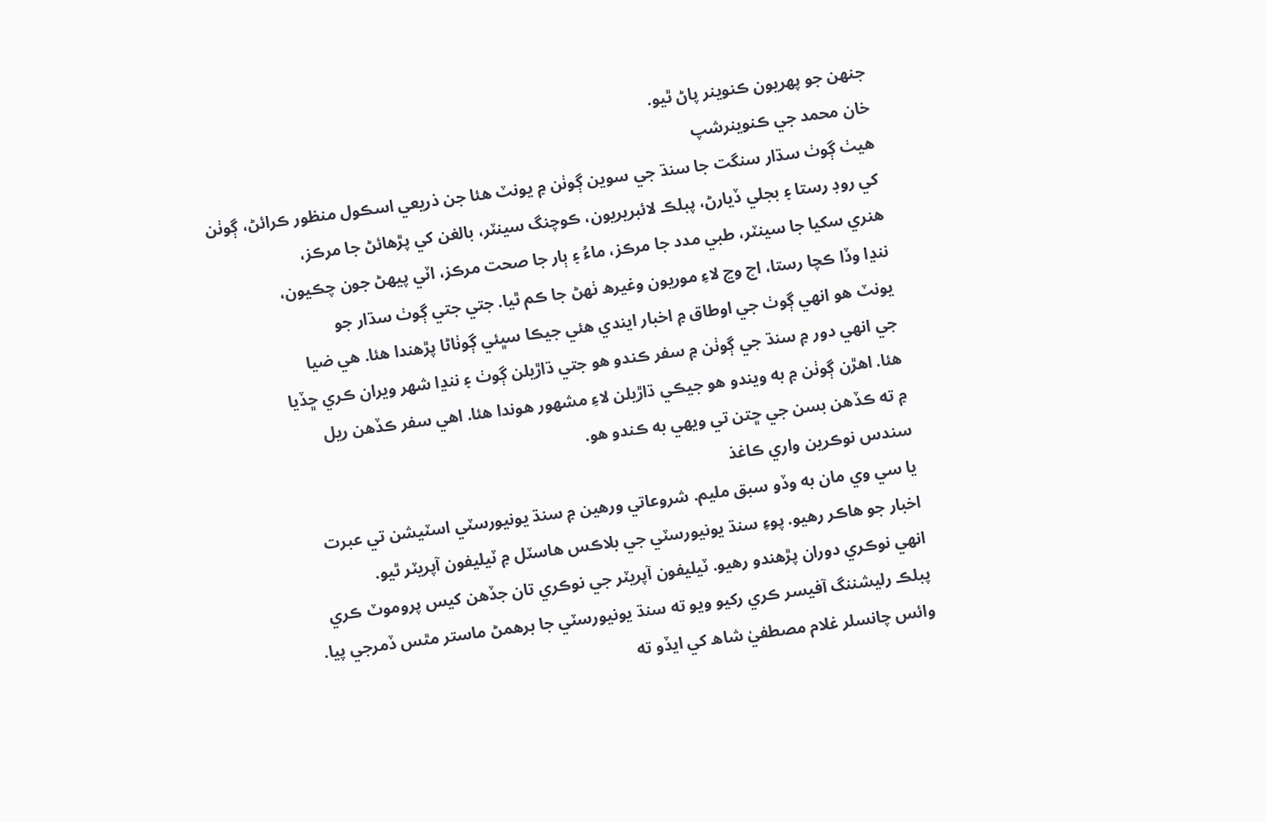جنهن جو پهريون ڪنوينر پاڻ ٿيو.
خان محمد جي ڪنوينرشپ
هيٺ ڳوٺ سڌار سنگت جا سنڌ جي سوين ڳوٺن ۾ يونٽ هئا جن ذريعي اسڪول منظور ڪرائڻ، ڳوٺن
کي روڊ رستا ۽ بجلي ڏيارڻ، پبلڪ لائبريريون، ڪوچنگ سينٽر، بالغن کي پڙهائڻ جا مرڪز،
هنري سکيا جا سينٽر، طبي مدد جا مرڪز، ماءُ ۽ ٻار جا صحت مرڪز، اٽي پيهڻ جون چڪيون،
ننڍا وڏا ڪچا رستا، اچ وڃ لاءِ موريون وغيرھ ٺهڻ جا ڪم ٿيا. جتي جتي ڳوٺ سڌار جو
يونٽ هو انهي ڳوٺ جي اوطاق ۾ اخبار ايندي هئي جيڪا سڀئي ڳوٺاڻا پڙهندا هئا. هي ضيا
جي انهي دور ۾ سنڌ جي ڳوٺن ۾ سفر ڪندو هو جتي ڌاڙيلن ڳوٺ ۽ ننڍا شهر ويران ڪري ڇڏيا
هئا. اهڙن ڳوٺن ۾ به ويندو هو جيڪي ڌاڙيلن لاءِ مشهور هوندا هئا. اهي سفر ڪڏهن ريل
۾ ته ڪڏهن بسن جي ڇتن تي ويهي به ڪندو هو.
سندس نوڪرين واري ڪاغذ
يا سي وي مان به وڏو سبق مليم. شروعاتي ورهين ۾ سنڌ يونيورسٽي اسٽيشن تي عبرت
اخبار جو هاڪر رهيو. پوءِ سنڌ يونيورسٽي جي بلاڪس هاسٽل ۾ ٽيليفون آپريٽر ٿيو.
انهي نوڪري دوران پڙهندو رهيو. ٽيليفون آپريٽر جي نوڪري تان جڏهن کيس پروموٽ ڪري
پبلڪ رليشننگ آفيسر ڪري رکيو ويو ته سنڌ يونيورسٽي جا برهمڻ ماستر مٿس ڏمرجي پيا.
وائس چانسلر غلام مصطفيٰ شاھ کي ايڏو ته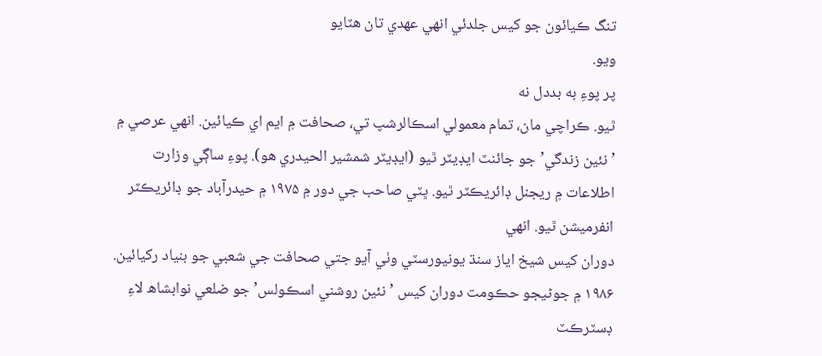تنگ ڪيائون جو کيس جلدئي انهي عهدي تان هٽايو
ويو.
پر پوءِ به بددل نه
ٿيو. ڪراچي مان، تمام معمولي اسڪالرشپ تي، صحافت ۾ ايم اي ڪيائين. انهي عرصي ۾
’نئين زندگي’جو جائنٽ ايڊيٽر ٿيو (ايڊيٽر شمشير الحيدري هو). پوءِ ساڳي وزارت
اطلاعات ۾ ريجنل ڊائريڪٽر ٿيو. ڀٽي صاحب جي دور ۾ ۱۹۷۵ ۾ حيدرآباد جو ڊائريڪٽر انفرميشن ٿيو. انهي
دوران کيس شيخ اياز سنڌ يونيورسٽي وٺي آيو جتي صحافت جي شعبي جو بنياد رکيائين.
۱۹۸۶ ۾ جوڻيجو حڪومت دوران کيس ’نئين روشني اسڪولس’جو ضلعي نوابشاھ لاءِ ڊسٽرڪٽ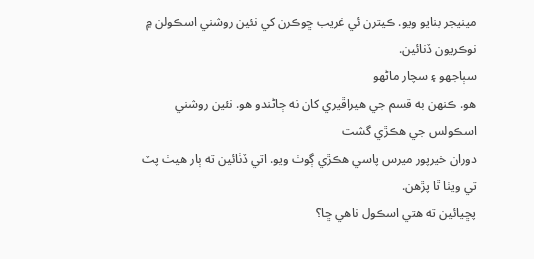مينيجر بنايو ويو. ڪيترن ئي غريب ڇوڪرن کي نئين روشني اسڪولن ۾ نوڪريون ڏنائين.
سٻاجھو ۽ سچار ماڻهو
هو. ڪنهن به قسم جي هيراڦيري کان نه ڄاڻندو هو. نئين روشني اسڪولس جي هڪڙي گشت
دوران خيرپور ميرس پاسي هڪڙي ڳوٺ ويو. اتي ڏٺائين ته ٻار هيٺ پٽ تي ويٺا ٿا پڙهن.
پڇيائين ته هتي اسڪول ناهي ڇا؟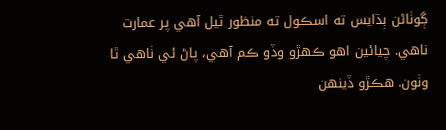ڳوٺاڻن ٻڌايس ته اسڪول ته منظور ٿيل آهي پر عمارت
ناهي. چيائين اهو ڪهڙو وڏو ڪم آهي، پاڻ ئي ٺاهي ٿا وٺون. هڪڙو ڏينهن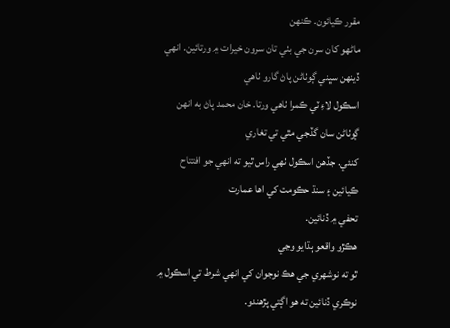مقرر ڪيائون. ڪنهن
ماڻهو کان سرن جي بٺي تان سرون خيرات ۾ ورتائين. انهي ڏينهن سڀني ڳوٺاڻن پاڻ گارو ٺاهي
اسڪول لاءِ ٽي ڪمرا ٺاهي ورتا. خان محمد پاڻ به انهن ڳوٺاڻن سان گڏجي مٿي تي تغاري
کنئي. جڏهن اسڪول ٺهي راس ٿيو ته انهي جو افتتاح ڪيائين ۽ سنڌ حڪومت کي اها عمارت
تحفي ۾ ڏنائين.
هڪڙو واقعو ٻڌايو وڃي
ٿو ته نوشهري جي هڪ نوجوان کي انهي شرط تي اسڪول ۾ نوڪري ڏنائين ته هو اڳتي پڙهندو.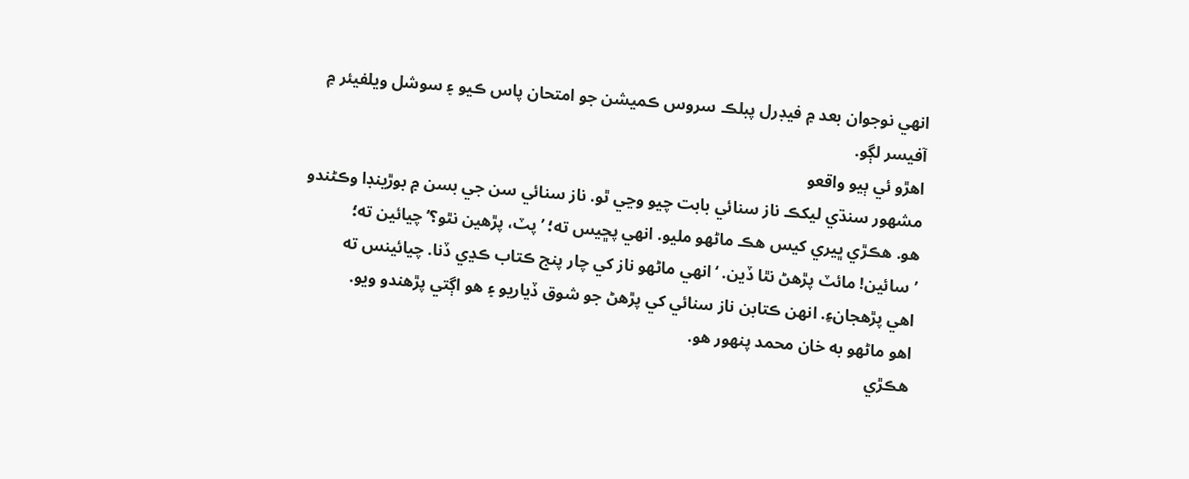انهي نوجوان بعد ۾ فيڊرل پبلڪ سروس ڪميشن جو امتحان پاس ڪيو ۽ سوشل ويلفيئر ۾
آفيسر لڳو.
اهڙو ئي ٻيو واقعو
مشهور سنڌي ليکڪ ناز سنائي بابت چيو وڃي ٿو. ناز سنائي سن جي بسن ۾ بوڙينڊا وڪڻندو
هو. هڪڙي ڀيري کيس هڪ ماڻهو مليو. انهي پڇيس ته؛ ’پٽ، پڙهين نٿو؟’چيائين ته؛
’سائين! مائٽ پڙهڻ نٿا ڏين. ‘انهي ماڻهو ناز کي چار پنج ڪتاب ڪڍي ڏنا. چيائينس ته
اهي پڙهجانءِ. انهن ڪتابن ناز سنائي کي پڙهڻ جو شوق ڏياريو ۽ هو اڳتي پڙهندو ويو.
اهو ماڻهو به خان محمد پنهور هو.
هڪڙي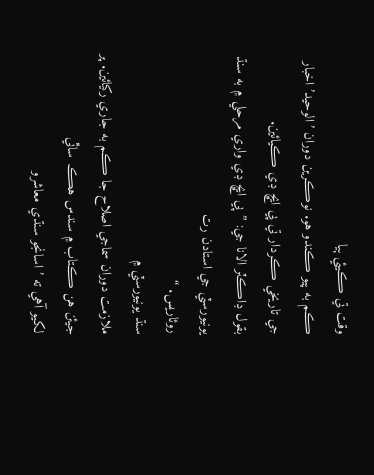وقت تي ڪيئي ٻيا
ڪم به پيو ڪندو هو. نوڪرين دوران ’الوحيد’اخبار جي تاريخي ڪردار تي پي ايڇ ڊي ڪيائين.
بقول ڊاڪٽر الانا جي: ”پي ايڇ ڊي واري مرحلي ۾ به سنڌ يونيورسٽي جي استادن رت
روئاريس. “
سنڌ يونيورسٽي ۾
ملازمت دوران سماجي اصلاح جا ڪم به جاري رکيائين. پر جيئن هن ڪتاب ۾ سندس هڪ ساٿي
لکيو آهي ته ’اسانجو سنڌي معاشرو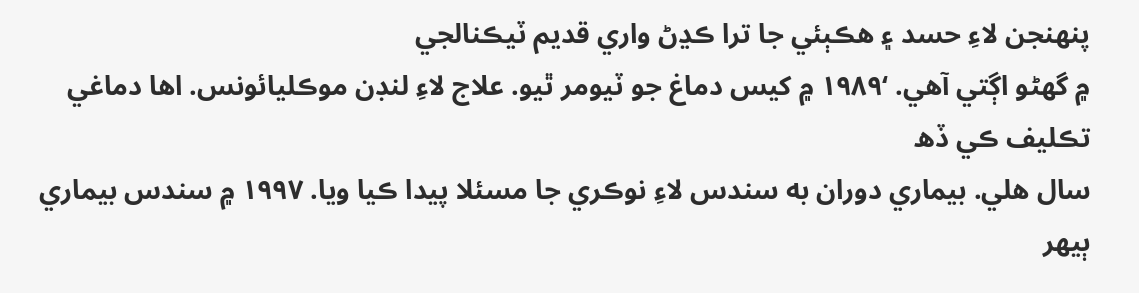پنهنجن لاءِ حسد ۽ هڪٻئي جا ترا ڪڍڻ واري قديم ٽيڪنالجي
۾ گھڻو اڳتي آهي. ‘۱۹۸۹ ۾ کيس دماغ جو ٽيومر ٿيو. علاج لاءِ لنڊن موڪليائونس. اها دماغي تڪليف ڪي ڏھ
سال هلي. بيماري دوران به سندس لاءِ نوڪري جا مسئلا پيدا ڪيا ويا. ۱۹۹۷ ۾ سندس بيماري ٻيهر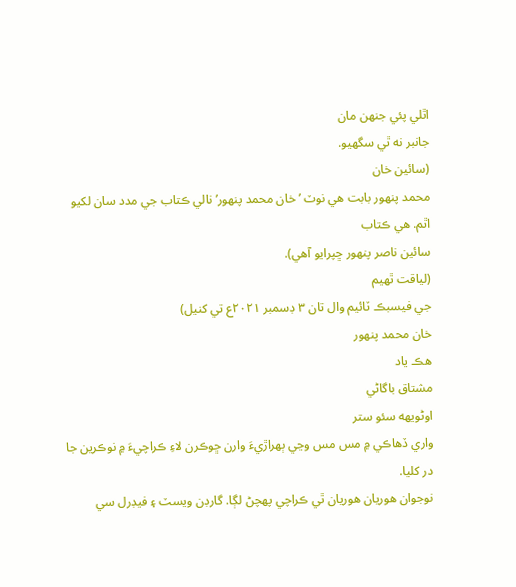اٿلي پئي جنهن مان
جانبر نه ٿي سگھيو.
(سائين خان
محمد پنهور بابت هي نوٽ ’خان محمد پنهور’ نالي ڪتاب جي مدد سان لکيو اٿم. هي ڪتاب
سائين ناصر پنهور ڇپرايو آهي).
(لياقت ٿھيم
جي فيسبڪ ٽائيم وال تان ۳ ڊسمبر ۲۰۲۱ع تي کنيل)
خان محمد پنهور
هڪ ياد
مشتاق باگاڻي
اوڻويهه سئو ستر
واري ڏهاڪي ۾ مس مس وڃي ٻهراڙيءَ وارن ڇوڪرن لاءِ ڪراچيءَ ۾ نوڪرين جا در کليا.
نوجوان هوريان هوريان ٿي ڪراچي پهچڻ لڳا. گارڊن ويسٽ ۽ فيڊرل سي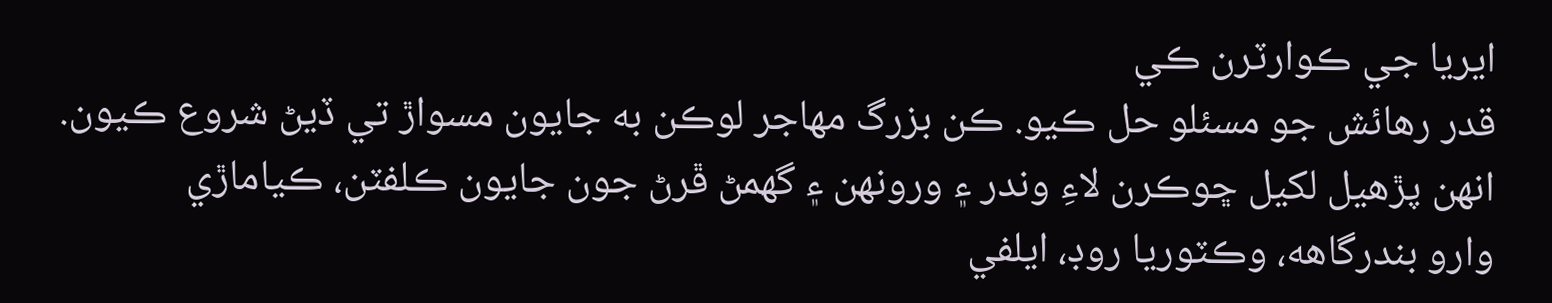ايريا جي ڪوارٽرن ڪي
قدر رهائش جو مسئلو حل ڪيو. ڪن بزرگ مهاجر لوڪن به جايون مسواڙ تي ڏيڻ شروع ڪيون.
انهن پڙهيل لکيل ڇوڪرن لاءِ وندر ۽ ورونهن ۽ گهمڻ ڦرڻ جون جايون ڪلفٽن، ڪياماڙي
وارو بندرگاهه، وڪٽوريا روڊ، ايلفي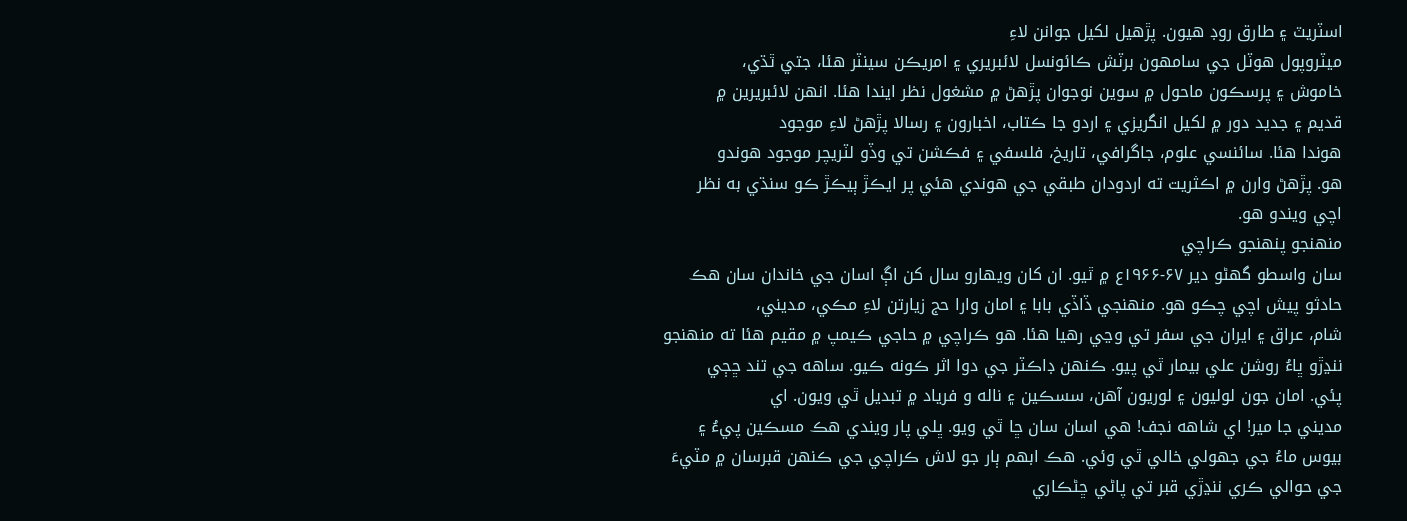اسٽريٽ ۽ طارق روڊ هيون. پڙهيل لکيل جوانن لاءِ
ميٽروپول هوٽل جي سامهون برٽش ڪائونسل لائبريري ۽ امريڪن سينٽر هئا، جتي ٿڌي،
خاموش ۽ پرسڪون ماحول ۾ سوين نوجوان پڙهڻ ۾ مشغول نظر ايندا هئا. انهن لائبريرين ۾
قديم ۽ جديد دور ۾ لکيل انگريزي ۽ اردو جا ڪتاب، اخبارون ۽ رسالا پڙهڻ لاءِ موجود
هوندا هئا. سائنسي علوم، جاگرافي، تاريخ، فلسفي ۽ فڪشن تي وڏو لٽريچر موجود هوندو
هو. پڙهڻ وارن ۾ اڪثريت ته اردودان طبقي جي هوندي هئي پر ايڪڙ ٻيڪڙ ڪو سنڌي به نظر
اچي ويندو هو.
منهنجو پنهنجو ڪراچي
سان واسطو گهڻو دير ۶۷-۱۹۶۶ع ۾ ٿيو. ان کان ويهارو سال کن اڳ اسان جي خاندان سان هڪ
حادثو پيش اچي چڪو هو. منهنجي ڏاڏي بابا ۽ امان وارا حج زيارتن لاءِ مڪي، مديني،
شام، عراق ۽ ايران جي سفر تي وڃي رهيا هئا. هو ڪراچي ۾ حاجي ڪيمپ ۾ مقيم هئا ته منهنجو
ننڍڙو ڀاءُ روشن علي بيمار ٿي پيو. ڪنهن ڊاڪٽر جي دوا اثر ڪونه ڪيو. ساهه جي تند ڇڄي
پئي. امان جون لوليون ۽ لوريون آهن، سسڪين ۽ ناله و فرياد ۾ تبديل ٿي ويون. اي
مديني جا مير! اي شاهه نجف! هي اسان سان ڇا ٿي ويو. ڀلي پار ويندي هڪ مسڪين پيءُ ۽
بيوس ماءُ جي جهولي خالي ٿي وئي. هڪ ابهم ٻار جو لاش ڪراچي جي ڪنهن قبرسان ۾ مٽيءَ
جي حوالي ڪري ننڍڙي قبر تي پاڻي ڇڻڪاري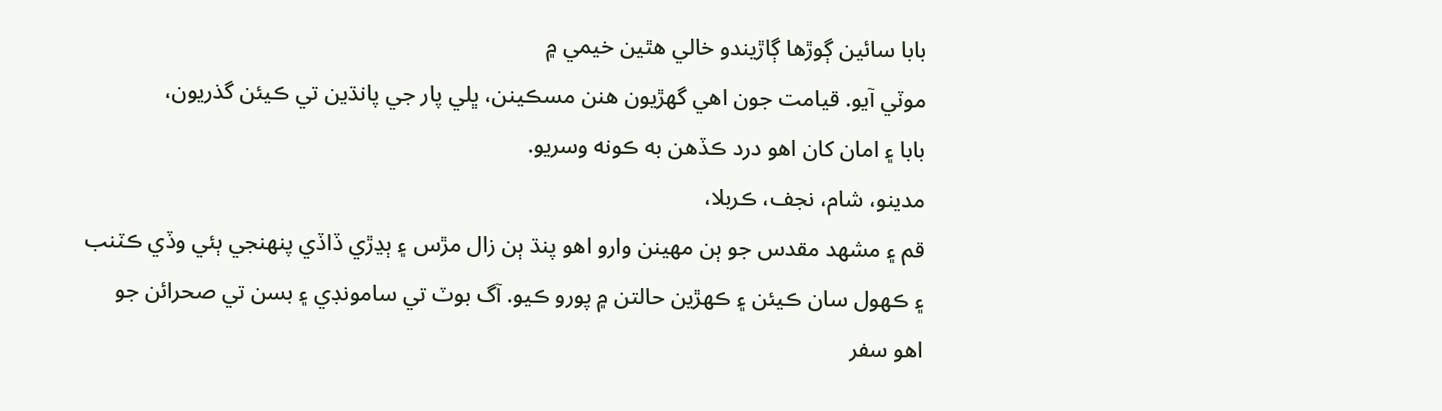بابا سائين ڳوڙها ڳاڙيندو خالي هٿين خيمي ۾
موٽي آيو. قيامت جون اهي گهڙيون هنن مسڪينن، ڀلي پار جي پانڌين تي ڪيئن گذريون،
بابا ۽ امان کان اهو درد ڪڏهن به ڪونه وسريو.
مدينو، شام، نجف، ڪربلا،
قم ۽ مشهد مقدس جو ٻن مهينن وارو اهو پنڌ ٻن زال مڙس ۽ ٻڍڙي ڏاڏي پنهنجي ٻئي وڏي ڪٽنب
۽ ڪهول سان ڪيئن ۽ ڪهڙين حالتن ۾ پورو ڪيو. آگ بوٽ تي سامونڊي ۽ بسن تي صحرائن جو
اهو سفر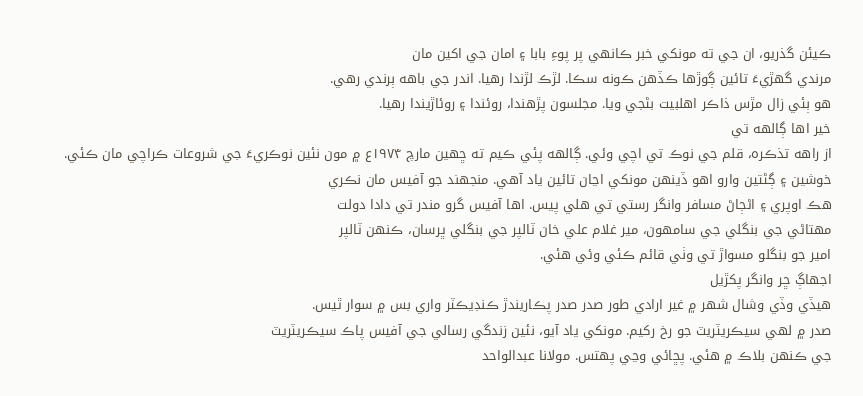ڪيئن گذريو، ان جي ته مونکي خبر ڪانهي پر پوءِ بابا ۽ امان جي اکين مان
مرندي گهڙيءَ تائين ڳوڙها ڪڏهن ڪونه سڪا. لڙڪ لڙندا رهيا. اندر جي باهه ٻرندي رهي.
هو ٻئي زال مڙس ذاڪر اهلبيت بڻجي ويا. مجلسون پڙهندا، روئندا ۽ روئاڙيندا رهيا.
خير اها ڳالهه تي
از راهه تذڪره، قلم جي نوڪ تي اچي وئي. ڳالهه پئي ڪيم ته ڇهين مارچ ۱۹۷۴ع ۾ مون نئين نوڪريءَ جي شروعات ڪراچي مان ڪئي.
خوشين ۽ ڳڻتين وارو اهو ڏينهن مونکي اڃان تائين ياد آهي. منجهند جو آفيس مان نڪري
هڪ اوپري ۽ اڻڄاڻ مسافر وانگر رستي تي هلي پيس. اها آفيس گرو مندر تي دادا دولت
مهتاڻي جي بنگلي جي سامهون، مير غلام علي خان ٽالپر جي بنگلي ڀرسان، ڪنهن ٽالپر
امير جو بنگلو مسواڙ تي وٺي قائم ڪئي وئي هئي.
اجهاڳ ڇر وانگر پکڙيل
هيڏي وڏي وشال شهر ۾ غير ارادي طور صدر صدر پڪاريندڙ ڪنڊيڪٽر واري بس ۾ سوار ٿيس.
صدر ۾ لهي سيڪريٽريٽ جو رخ رکيم. مونکي ياد آيو، نئين زندگي رسالي جي آفيس پاڪ سيڪريٽريٽ
جي ڪنهن بلاڪ ۾ هئي. پڇائي وڃي پهتس. مولانا عبدالواحد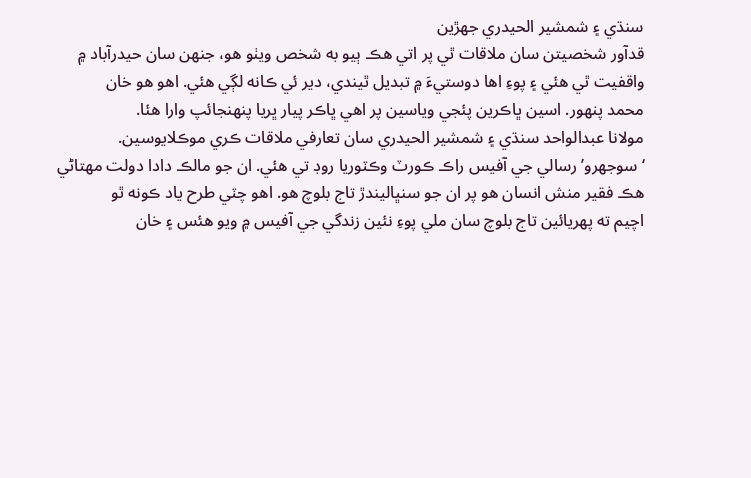سنڌي ۽ شمشير الحيدري جهڙين
قدآور شخصيتن سان ملاقات ٿي پر اتي هڪ ٻيو به شخص ويٺو هو، جنهن سان حيدرآباد ۾
واقفيت ٿي هئي ۽ پوءِ اها دوستيءَ ۾ تبديل ٿيندي، دير ئي ڪانه لڳي هئي. اهو هو خان
محمد پنهور. اسين ڀاڪرين پئجي وياسين پر اهي ڀاڪر پيار ڀريا پنهنجائپ وارا هئا.
مولانا عبدالواحد سنڌي ۽ شمشير الحيدري سان تعارفي ملاقات ڪري موڪلايوسين.
‘سوجهرو’ رسالي جي آفيس راڪ ڪورٽ وڪٽوريا روڊ تي هئي. ان جو مالڪ دادا دولت مهتاڻي
هڪ فقير منش انسان هو پر ان جو سنڀاليندڙ تاج بلوچ هو. اهو چٽي طرح ياد ڪونه ٿو
اچيم ته پهريائين تاج بلوچ سان ملي پوءِ نئين زندگي جي آفيس ۾ ويو هئس ۽ خان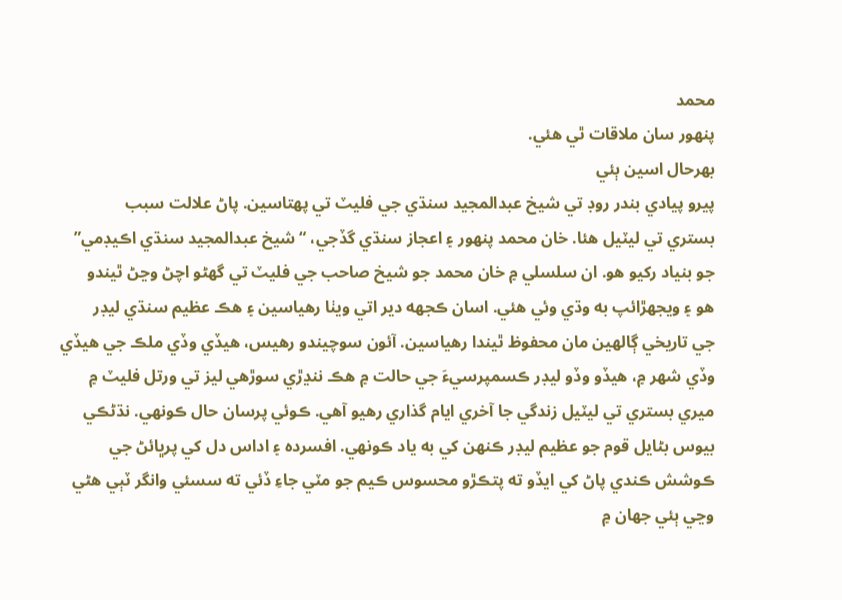محمد
پنهور سان ملاقات ٿي هئي.
بهرحال اسين ٻئي
پيرو پيادي بندر روڊ تي شيخ عبدالمجيد سنڌي جي فليٽ تي پهتاسين. پاڻ علالت سبب
بستري تي ليٽيل هئا. خان محمد پنهور ۽ اعجاز سنڌي گڏجي، “شيخ عبدالمجيد سنڌي اڪيڊمي”
جو بنياد رکيو هو. ان سلسلي ۾ خان محمد جو شيخ صاحب جي فليٽ تي گهڻو اچڻ وڃڻ ٿيندو
هو ۽ ويجهڙائپ به وڌي وئي هئي. اسان ڪجهه دير اتي ويٺا رهياسين ۽ هڪ عظيم سنڌي ليڊر
جي تاريخي ڳالهين مان محفوظ ٿيندا رهياسين. آئون سوچيندو رهيس، هيڏي وڏي ملڪ جي هيڏي
وڏي شهر ۾، هيڏو وڏو ليڊر ڪسمپرسيءَ جي حالت ۾ هڪ ننڍڙي سوڙهي ليز تي ورتل فليٽ ۾
ميري بستري تي ليٽيل زندگي جا آخري ايام گذاري رهيو آهي. ڪوئي پرسان حال ڪونهي. نڌڻڪي
بيوس بڻايل قوم جو عظيم ليڊر ڪنهن کي به ياد ڪونهي. افسرده ۽ اداس دل کي پرڀائڻ جي
ڪوشش ڪندي پاڻ کي ايڏو ته پتڪڙو محسوس ڪيم جو مٽي جاءِ ڏئي ته سسئي وانگر ٽٻي هڻي
وڃي ٻئي جهان ۾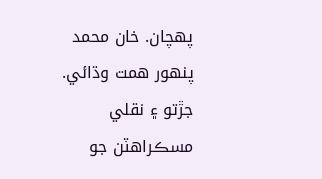پهچان. خان محمد پنهور همت وڌائي. جڙتو ۽ نقلي مسڪراهٽن جو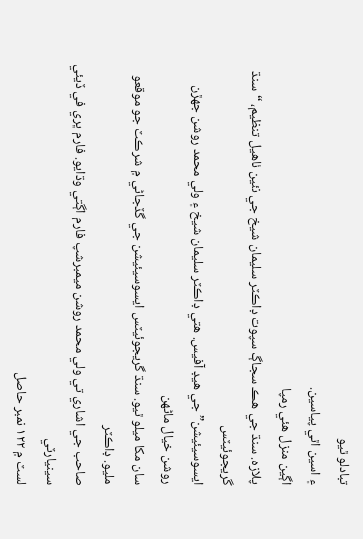تبادلو ٿيو
۽ اسين اٿي پياسين.
اڳين منزل هئي رمپا
پلازه. سنڌ جي هڪ سجاڳ سپوت ڊاڪٽر سليمان شيخ جي نئين ٺاهيل تنظيم، “سنڌ گريجوئيٽس
ايسوسيئيشن” جي هيڊ آفيس. هتي ڊاڪٽر سليمان شيخ ۽ ولي محمد روشن جهڙن روشن خيال ماڻهن
سان مکا ميلو ٿيو. سنڌ گريجوئيٽس ايسوسيئيشن جي گڏجاڻي ۾ شرڪٽ جو موقعو مليو. ڊاڪٽر
صاحب جي اشاري تي ولي محمد روشن ميمبرشپ فارم اڳتي وڌايو. فارم ڀري في ڏيئي سينيارٽي
لسٽ ۾ ۱۲۲ نمبر حاصل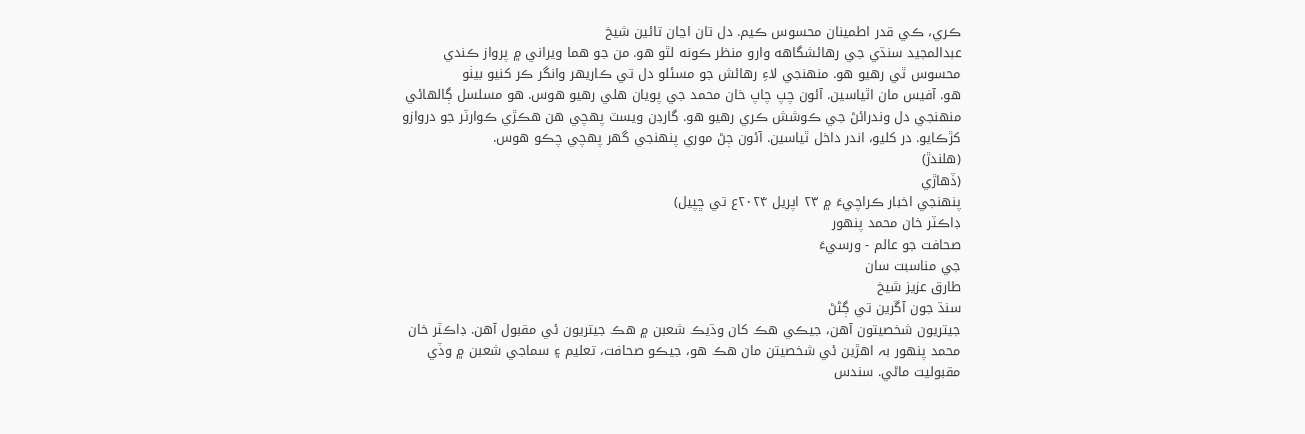ڪري، ڪي قدر اطمينان محسوس ڪيم. دل تان اڃان تائين شيخ
عبدالمجيد سنڌي جي رهائشگاهه وارو منظر ڪونه لٿو هو. من جو هما ويراني ۾ پرواز ڪندي
محسوس ٿي رهيو هو. منهنجي لاءِ رهائش جو مسئلو دل تي ڪاريهر وانگر ڪر کنيو بيٺو
هو. آفيس مان اٿياسين. آئون چپ چاپ خان محمد جي پويان هلي رهيو هوس. هو مسلسل ڳالهائي
منهنجي دل وندرائڻ جي ڪوشش ڪري رهيو هو. گارڊن ويسٽ پهچي هن هڪڙي ڪوارٽر جو دروازو
کڙڪايو. در کليو، اندر داخل ٿياسين. آئون ڄڻ موري پنهنجي گهر پهچي چڪو هوس.
(هلندڙ)
(ڏھاڙي
پنھنجي اخبار ڪراچيءَ ۾ ۲۳ اپريل ۲۰۲۴ع تي ڇپيل)
ڊاڪٽر خان محمد پنهور
صحافت جو عالم - ورسيءَ
جي مناسبت سان
طارق عزيز شيخ
سنڌ جون آڱرين تي ڳڻڻ
جيتريون شخصيتون آهن، جيڪي ھڪ کان وڌيڪ شعبن ۾ ھڪ جيتريون ئي مقبول آھن. ڊاڪٽر خان
محمد پنهور بہ اھڙين ئي شخصيتن مان هڪ ھو، جيڪو صحافت، تعليم ۽ سماجي شعبن ۾ وڏي
مقبوليت ماڻي. سندس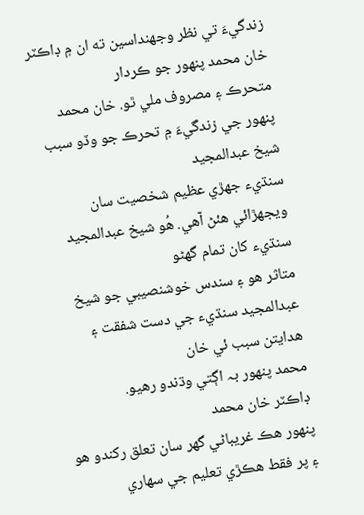زندگيءَ تي نظر وجهنداسين ته ان ۾ ڊاڪٽر خان محمد پنهور جو ڪردار
متحرڪ ۽ مصروف ملي ٿو. خان محمد پنهور جي زندگيءَ ۾ تحرڪ جو وڏو سبب شيخ عبدالمجيد
سنڌيء جھڙي عظيم شخصيت سان ويجھڙائي ھئڻ آھي. ھُو شيخ عبدالمجيد سنڌيء کان تمام گھڻو
متاثر ھو ۽ سندس خوشنصيبي جو شيخ عبدالمجيد سنڌيء جي دست شفقت ۽ ھدايتن سبب ئي خان
محمد پنهور بہ اڳتي وڌندو رھيو.
ڊاڪٽر خان محمد
پنهور ھڪ غريباڻي گھر سان تعلق رکندو ھو ۽ پر فقط ھڪڙي تعليم جي سھاري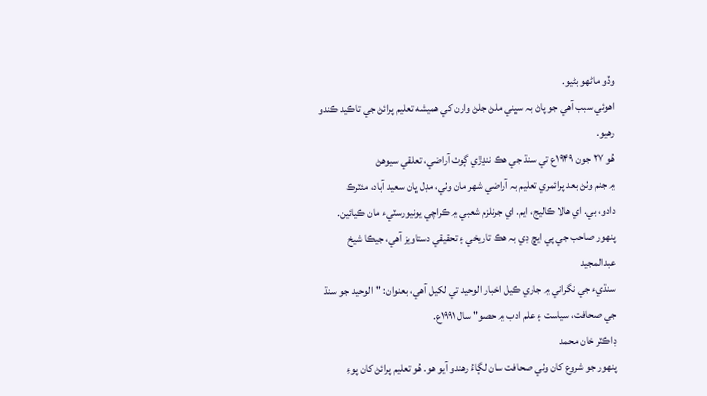وڏو ماڻھو بڻيو.
اھوئي سبب آھي جو پاڻ بہ سڀني ملڻ جلڻ وارن کي ھميشه تعليم پرائڻ جي تاڪيد ڪندو
رھيو.
ھُو ۲۷ جون ۱۹۴۹ع تي سنڌ جي هڪ ننڍڙي ڳوٺ آراضي، تعلقي سيوهڻ
۾ جنم وٺڻ بعد پرائمري تعليم بہ آراضي شهر مان وٺي، مڊل ڀان سعيد آباد، مئٽرڪ
دادو، بي. اي هالا ڪاليج، ايم. اي جرنلزم شعبي ۾ ڪراچي يونيورسٽيء مان ڪيائين.
پنهور صاحب جي پي ايڇ ڊي بہ ھڪ تاريخي ۽ تحقيقي دستاويز آھي، جيڪا شيخ عبدالمجيد
سنڌيء جي نگراني ۾ جاري ڪيل اخبار الوحيد تي لکيل آھي، بعنوان: "الوحيد جو سنڌ
جي صحافت، سياست ۽ علم ادب ۾ حصو" سال ۱۹۹۱ع.
ڊاڪٽر خان محمد
پنهور جو شروع کان وٺي صحافت سان لڳاءُ رھندو آيو ھو. ھُو تعليم پرائڻ کان پوءِ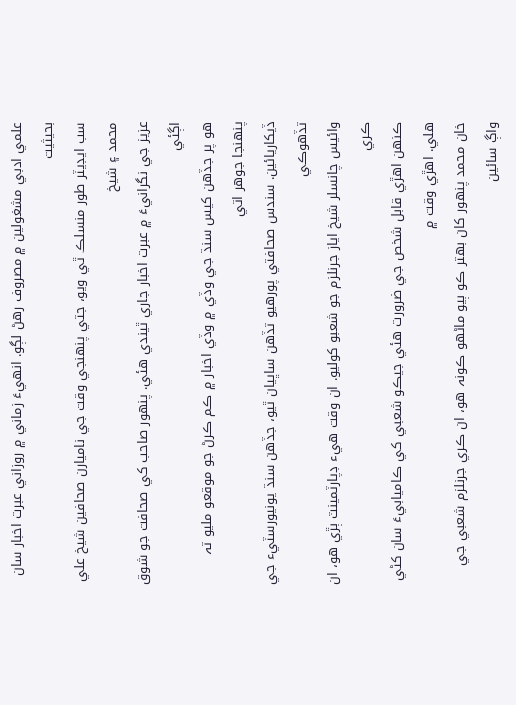علمي ادبي مشغولين ۾ مصروف رھڻ لڳو. انھيءَ زماني ۾ روزاني عبرت اخبار سان بحيثيت
سب ايڊيٽر طور منسلڪ ٿي ويو، جتي پنھنجي وقت جي ناميارن صحافين شيخ علي محمد ۽ شيخ
عزيز جي نگرانيءَ ۾ عبرت اخبار جاري ٿيندي ھئي. پنھور صاحب کي صحافت جو شوق اڳئي
ھو پر جڏهن کيس سنڌ جي وڏي ۾ وڏي اخبار ۾ ڪم ڪرڻ جو موقعو مليو تہ پنھنجا جوھر اتي
ڏيکاريائين. سندس صحافتي پورھيو تڏھن ساڀيان ٿيو، جڏهن سنڌ يونيورسٽيء جي تڏهوڪي
وائيس چانسلر شيخ اياز جرنلزم جو شعبو کوليو. ان وقت ھيء ڊپارٽمينٽ ٻڙي ھو، ان ڪري
ڪنھن اھڙي قابل شخص جي ضرورت ھئي جيڪو شعبي کي ڪاميابيءَ سان کڻي ھلي. اھڙي وقت ۾
خان محمد پنهور کان بھتر ڪو ٻيو ماڻھو ڪونہ ھو، ان ڪري جرنلزم شعبي جي واڳ سائين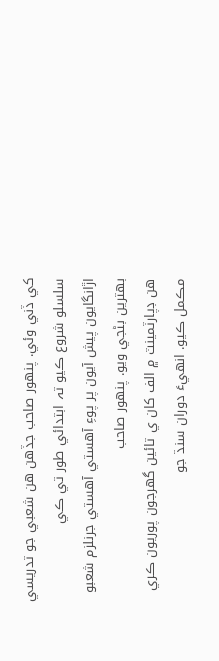کي ڏني وئي. پنھور صاحب جڏهن ھن شعبي جو تدريسي سلسلو شروع ڪيو تہ ابتدائي طور تي ڪي
اڙانگايون پيش آيون پر پوءِ آھستي آھستي جرنلزم شعبو بھترين بڻجي ويو. پنھور صاحب
ھن ڊپارٽمينٽ ۾ الف کان ي تائين گھرجون پوريون ڪري مڪمل ڪيو. انھيءَ دوران سنڌ جو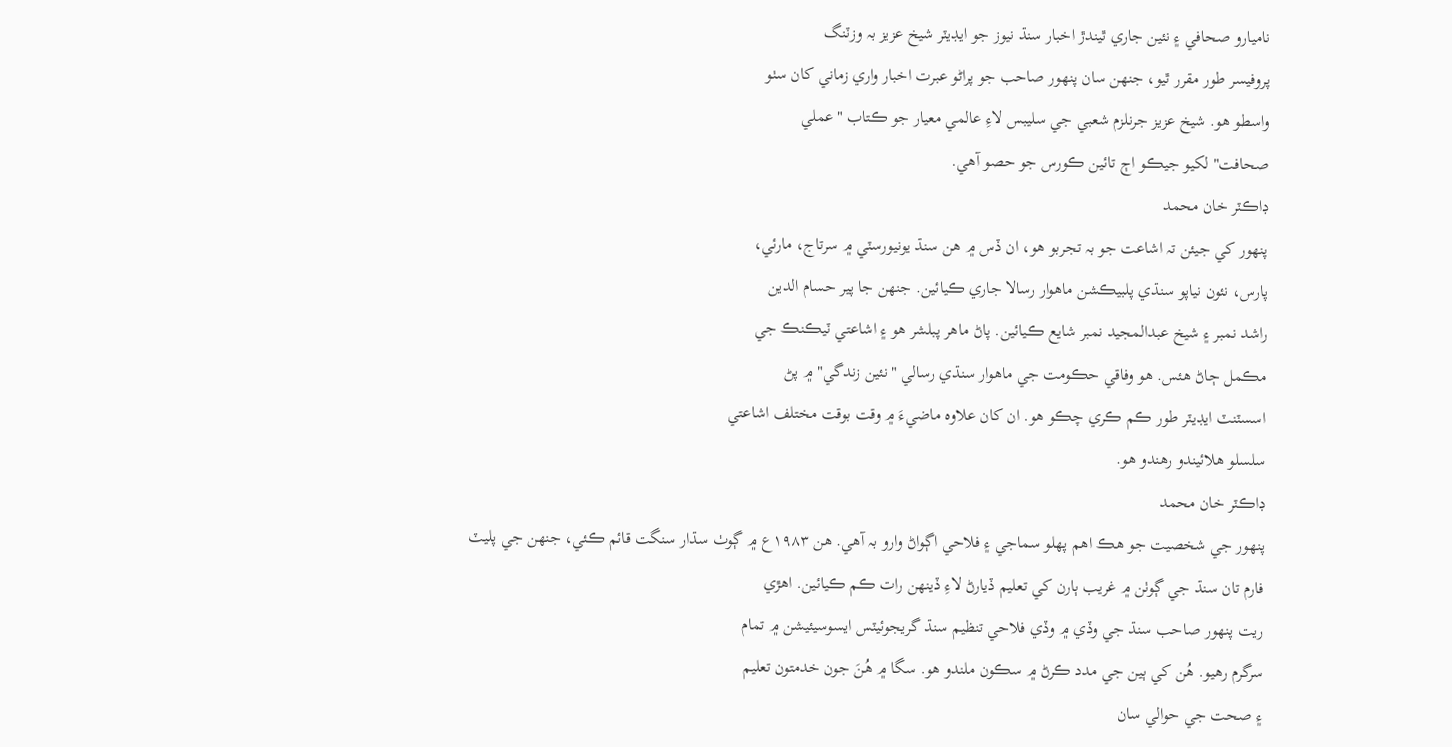ناميارو صحافي ۽ نئين جاري ٿيندڙ اخبار سنڌ نيوز جو ايڊيٽر شيخ عزيز بہ وزٽنگ
پروفيسر طور مقرر ٿيو، جنھن سان پنھور صاحب جو پراڻو عبرت اخبار واري زماني کان سٺو
واسطو ھو. شيخ عزيز جرنلزم شعبي جي سليبس لاءِ عالمي معيار جو ڪتاب "عملي
صحافت" لکيو جيڪو اڄ تائين ڪورس جو حصو آھي.
ڊاڪٽر خان محمد
پنهور کي جيئن تہ اشاعت جو بہ تجربو ھو، ان ڏس ۾ ھن سنڌ يونيورسٽي ۾ سرتاج، مارئي،
پارس، نئون نياپو سنڌي پلبيڪشن ماهوار رسالا جاري ڪيائين. جنهن جا پير حسام الدين
راشد نمبر ۽ شيخ عبدالمجيد نمبر شايع ڪيائين. پاڻ ماھر پبلشر ھو ۽ اشاعتي ٽيڪنڪ جي
مڪمل ڄاڻ ھئس. ھو وفاقي حڪومت جي ماھوار سنڌي رسالي "نئين زندگي" ۾ پڻ
اسسٽنٽ ايڊيٽر طور ڪم ڪري چڪو ھو. ان کان علاوه ماضيءَ ۾ وقت بوقت مختلف اشاعتي
سلسلو ھلائيندو رھندو ھو.
ڊاڪٽر خان محمد
پنهور جي شخصيت جو ھڪ اھم پھلو سماجي ۽ فلاحي اڳواڻ وارو بہ آھي. هن ۱۹۸۳ع ۾ ڳوٺ سڌار سنگت قائم ڪئي، جنھن جي پليٽ
فارم تان سنڌ جي ڳوٺن ۾ غريب ٻارن کي تعليم ڏيارڻ لاءِ ڏينهن رات ڪم ڪيائين. اھڙي
ريت پنھور صاحب سنڌ جي وڏي ۾ وڏي فلاحي تنظيم سنڌ گريجوئيٽس ايسوسيئيشن ۾ تمام
سرگرم رھيو. ھُن کي ٻين جي مدد ڪرڻ ۾ سڪون ملندو ھو. سگا ۾ ھُنَ جون خدمتون تعليم
۽ صحت جي حوالي سان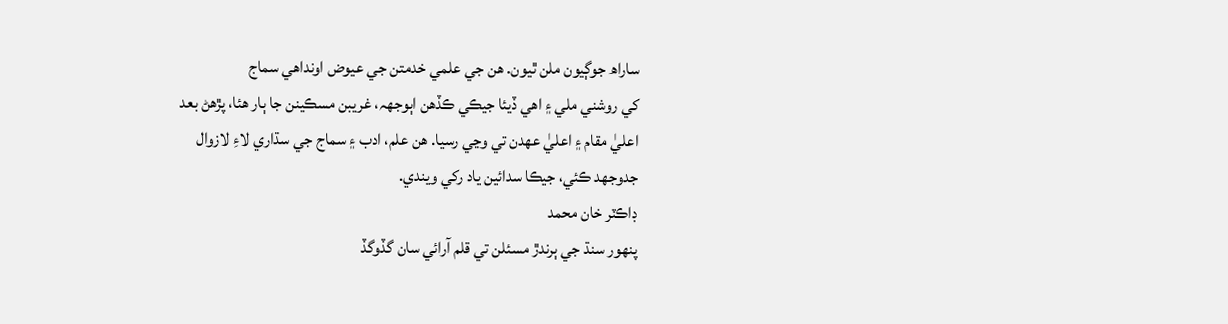ساراھ جوڳيون ملن ٿيون. هن جي علمي خدمتن جي عيوض اونداھي سماج
کي روشني ملي ۽ اھي ڏيئا جيڪي ڪڏهن اٻوجھہ، غريبن مسڪينن جا ٻار ھئا، پڙھڻ بعد
اعليٰ مقام ۽ اعليٰ عھدن تي وڃي رسيا. ھن علم، ادب ۽ سماج جي سڌاري لاءِ لازوال
جدوجھد ڪئي، جيڪا سدائين ياد رکي ويندي.
ڊاڪٽر خان محمد
پنهور سنڌ جي ٻرندڙ مسئلن تي قلم آرائي سان گڏوگڏ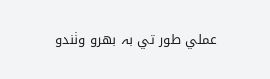عملي طور تي بہ بھرو وٺندو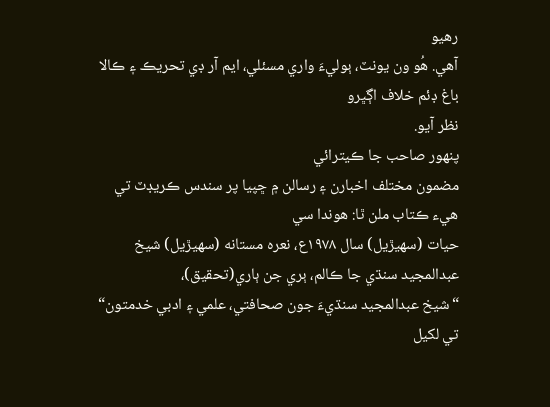رھيو
آھي. ھُو ون يونٽ، ٻوليءَ واري مسئلي، ايم آر ڊي تحريڪ ۽ ڪالا باغ ڊئم خلاف اڳڀرو
نظر آيو.
پنھور صاحب جا ڪيترائي
مضمون مختلف اخبارن ۽ رسالن ۾ ڇپيا پر سندس ڪريڊٽ تي ھيء ڪتاب ملن ٿا: هوندا سي
حيات (سھيڙيل) سال ۱۹۷۸ع، نعرہ مستانه (سھيڙيل) شيخ عبدالمجيد سنڌي جا ڪالم، ٻري جن ٻاري(تحقيق)،
“شيخ عبدالمجيد سنڌيءَ جون صحافتي، علمي ۽ ادبي خدمتون“ تي لکيل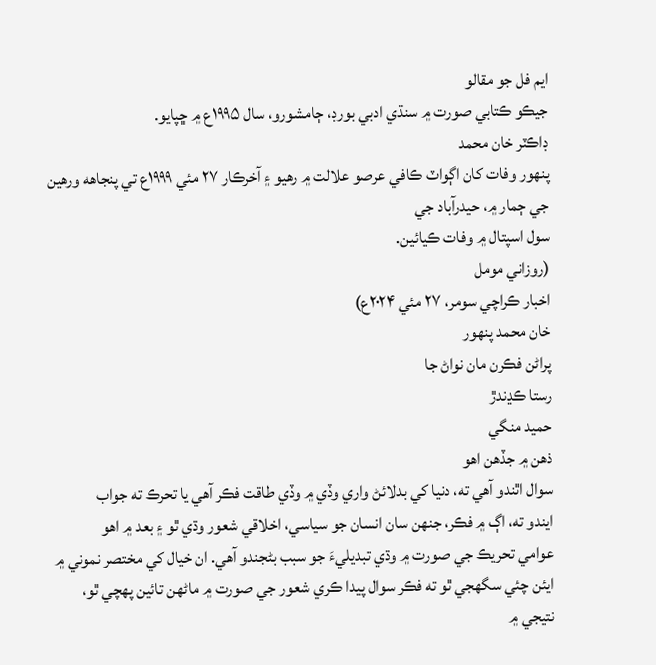ايم فل جو مقالو
جيڪو ڪتابي صورت ۾ سنڌي ادبي بورڊ، ڄامشورو، سال ۱۹۹۵ع ۾ ڇپايو.
ڊاڪٽر خان محمد
پنهور وفات کان اڳواٽ ڪافي عرصو علالت ۾ رھيو ۽ آخرڪار ۲۷ مئي ۱۹۹۹ع تي پنجاهه ورھين جي ڄمار ۾، حيدرآباد جي
سول اسپتال ۾ وفات ڪيائين.
(روزاني مومل
اخبار ڪراچي سومر، ۲۷ مئي ۲۰۲۴ع)
خان محمد پنھور
پراڻن فڪرن مان نواڻ جا
رستا ڪڍندڙ
حميد منگي
ذهن ۾ جڏهن اهو
سوال اٿندو آهي ته، دنيا کي بدلائڻ واري وڏي ۾ وڏي طاقت فڪر آهي يا تحرڪ ته جواب
ايندو ته، اڳ ۾ فڪر، جنهن سان انسان جو سياسي، اخلاقي شعور وڌي ٿو ۽ بعد ۾ اهو
عوامي تحريڪ جي صورت ۾ وڌي تبديليءَ جو سبب بڻجندو آهي. ان خيال کي مختصر نموني ۾
ايئن چئي سگهجي ٿو ته فڪر سوال پيدا ڪري شعور جي صورت ۾ ماڻهن تائين پهچي ٿو،
نتيجي ۾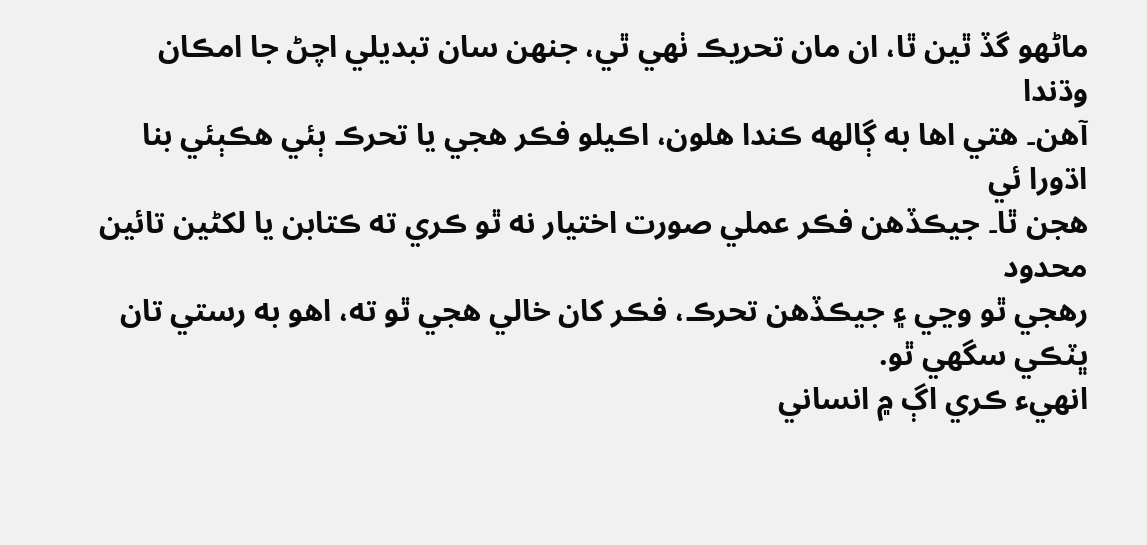ماڻهو گڏ ٿين ٿا، ان مان تحريڪ ٺهي ٿي، جنهن سان تبديلي اچڻ جا امڪان وڌندا
آهن۔ هتي اها به ڳالهه ڪندا هلون، اڪيلو فڪر هجي يا تحرڪ ٻئي هڪٻئي بنا اڌورا ئي
هجن ٿا۔ جيڪڏهن فڪر عملي صورت اختيار نه ٿو ڪري ته ڪتابن يا لکڻين تائين محدود
رهجي ٿو وڃي ۽ جيڪڏهن تحرڪ، فڪر کان خالي هجي ٿو ته، اهو به رستي تان ڀٽڪي سگهي ٿو.
انهيء ڪري اڳ ۾ انساني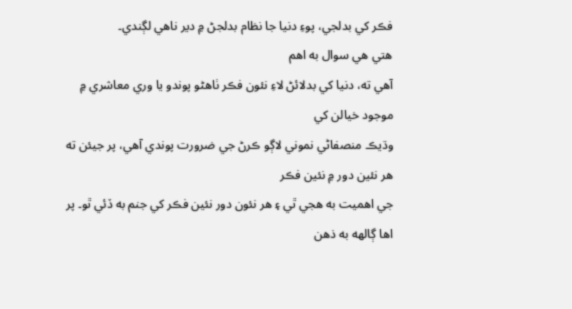فڪر کي بدلجي، پوءِ دنيا جا نظام بدلجڻ ۾ دير ناهي لڳندي۔
هتي هي سوال به اهم
آهي ته، دنيا کي بدلائڻ لاءِ نئون فڪر ٺاهڻو پوندو يا وري معاشري ۾ موجود خيالن کي
وڌيڪ منصفاڻي نموني لاڳو ڪرڻ جي ضرورت پوندي آهي، پر جيئن ته هر نئين دور ۾ نئين فڪر
جي اهميت به هجي ٿي ۽ هر نئون دور نئين فڪر کي جنم به ڏئي ٿو۔ پر اها ڳالهه به ذهن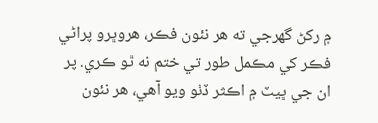۾ رکڻ گهرجي ته هر نئون فڪر، هروڀرو پراڻي فڪر کي مڪمل طور تي ختم نه ٿو ڪري. پر
ان جي ڀيٽ ۾ اڪثر ڏٺو ويو آهي، هر نئون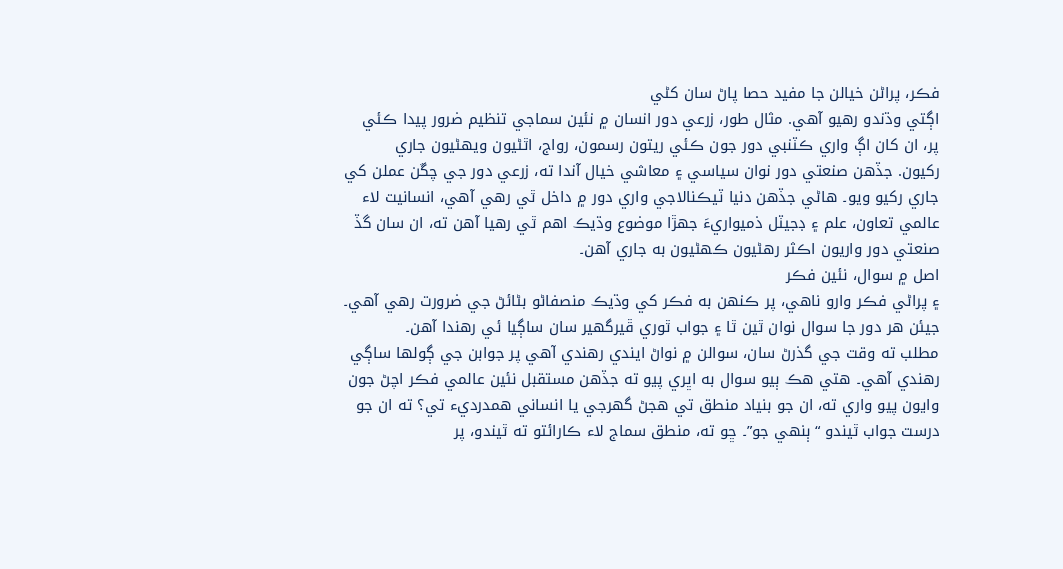فڪر، پراڻن خيالن جا مفيد حصا پاڻ سان کڻي
اڳتي وڌندو رهيو آهي. مثال طور، زرعي دور انسان ۾ نئين سماجي تنظيم ضرور پيدا ڪئي
پر، ان کان اڳ واري ڪٽنبي دور جون ڪئي ريتون رسمون، رواج، اٿڻيون ويهڻيون جاري
رکيون. جڏهن صنعتي دور نوان سياسي ۽ معاشي خيال آندا ته، زرعي دور جي چڱن عملن کي
جاري رکيو ويو۔ هاڻي جڏهن دنيا ٽيڪنالاجي واري دور ۾ داخل ٿي رهي آهي، انسانيت لاء
عالمي تعاون، علم ۽ ڊجيٽل ذميواريءَ جهڙا موضوع وڌيڪ اهم ٿي رهيا آهن ته، ان سان گڏ
صنعتي دور واريون اڪثر رهڻيون ڪهڻيون به جاري آهن۔
اصل ۾ سوال، نئين فڪر
۽ پراڻي فڪر وارو ناهي، پر ڪنهن به فڪر کي وڌيڪ منصفاڻو بڻائڻ جي ضرورت رهي آهي۔
جيئن هر دور جا سوال نوان ٿين ٿا ۽ جواب ٿوري ڦيرگهير سان ساڳيا ئي رهندا آهن۔
مطلب ته وقت جي گذرڻ سان، سوالن ۾ نواڻ ايندي رهندي آهي پر جوابن جي ڳولها ساڳي
رهندي آهي۔ هتي هڪ ٻيو سوال به اڀري پيو ته جڏهن مستقبل نئين عالمي فڪر اچڻ جون
وايون پيو واري ته، ان جو بنياد منطق تي هجڻ گهرجي يا انساني همدرديء تي؟ ته ان جو
درست جواب ٿيندو “ٻنهي جو”۔ ڇو ته، منطق سماج لاء ڪارائتو ته ٿيندو، پر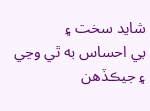شايد سخت ۽
بي احساس به ٿي وڃي ۽ جيڪڏهن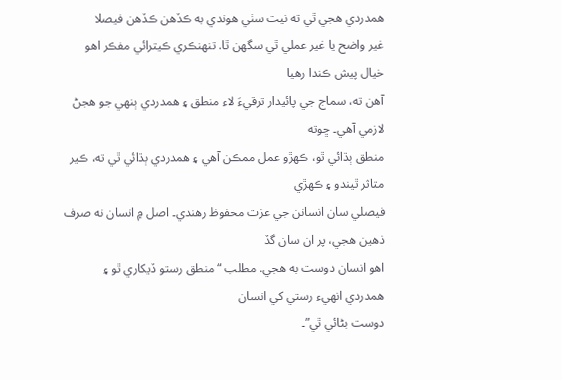همدردي هجي ٿي ته نيت سٺي هوندي به ڪڏهن ڪڏهن فيصلا
غير واضح يا غير عملي ٿي سگهن ٿا. تنهنڪري ڪيترائي مفڪر اهو خيال پيش ڪندا رهيا
آهن ته، سماج جي پائيدار ترقيءَ لاء منطق ۽ همدردي ٻنهي جو هجڻ لازمي آهي۔ ڇوته
منطق ٻڌائي ٿو، ڪهڙو عمل ممڪن آهي ۽ همدردي ٻڌائي ٿي ته، ڪير متاثر ٿيندو ۽ ڪهڙي
فيصلي سان انسانن جي عزت محفوظ رهندي۔ اصل ۾ انسان نه صرف ذهين هجي، پر ان سان گڏ
اهو انسان دوست به هجي. مطلب “منطق رستو ڏيکاري ٿو ۽ همدردي انهيء رستي کي انسان
دوست بڻائي ٿي”۔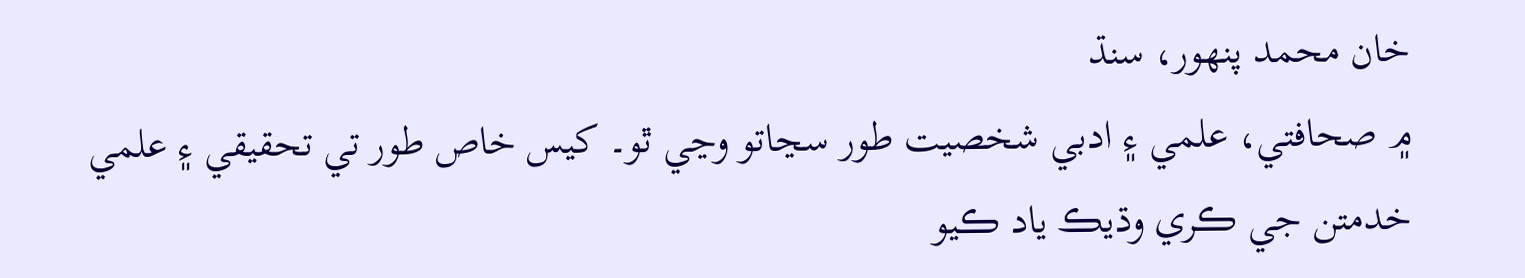خان محمد پنهور، سنڌ
۾ صحافتي، علمي ۽ ادبي شخصيت طور سڃاتو وڃي ٿو۔ کيس خاص طور تي تحقيقي ۽ علمي
خدمتن جي ڪري وڌيڪ ياد ڪيو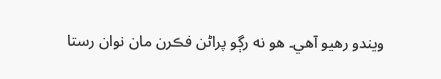ويندو رهيو آهي۔ هو نه رڳو پراڻن فڪرن مان نوان رستا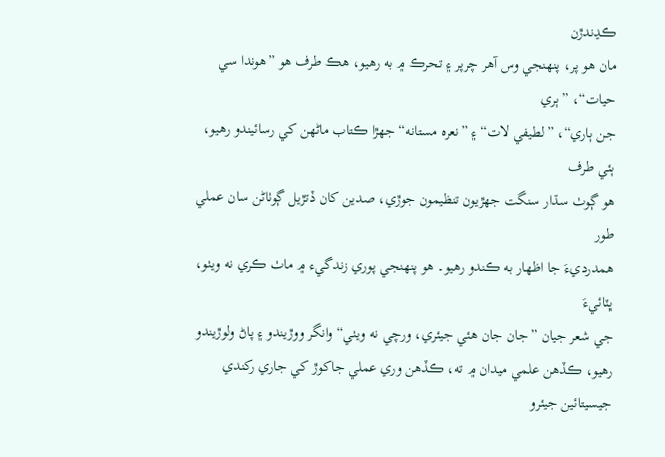ڪڍندڙن
مان هو پر، پنهنجي وس آهر چرپر ۽ تحرڪ ۾ به رهيو، هڪ طرف هو ”هوندا سي حيات“، ”ٻري
جن ٻاري“، ”لطيفي لات“ ۽ ”نعره مستانه“ جهڙا ڪتاب ماڻهن کي رسائيندو رهيو، ٻئي طرف
هو ڳوٺ سڌار سنگت جهڙيون تنظيمون جوڙي، صدين کان ڏتڙيل ڳوٺاڻن سان عملي طور
همدرديءَ جا اظهار به ڪندو رهيو۔ هو پنهنجي پوري زندگيء ۾ ماٺ ڪري نه ويٺو، ڀٽائيءَ
جي شعر جيان ”جان جان هئي جيئري، ورچي نه ويٺي“ وانگر ووڙيندو ۽ پاڻ ولوڙيندو
رهيو، ڪڏهن علمي ميدان ۾ ته، ڪڏهن وري عملي جاکوڙ کي جاري رکندي جيسيتائين جيئرو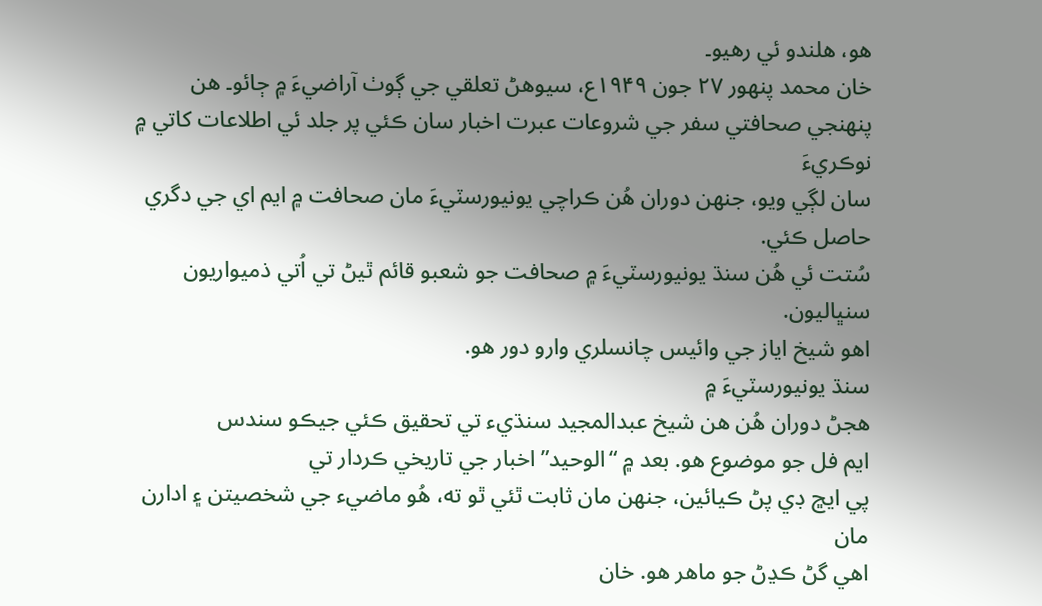هو، هلندو ئي رهيو۔
خان محمد پنهور ۲۷ جون ۱۹۴۹ع، سيوهڻ تعلقي جي ڳوٺ آراضيءَ ۾ ڄائو۔ هن
پنهنجي صحافتي سفر جي شروعات عبرت اخبار سان ڪئي پر جلد ئي اطلاعات کاتي ۾ نوڪريءَ
سان لڳي ويو، جنھن دوران ھُن ڪراچي يونيورسٽيءَ مان صحافت ۾ ايم اي جي دگري حاصل ڪئي.
سُتت ئي ھُن سنڌ يونيورسٽيءَ ۾ صحافت جو شعبو قائم ٿيڻ تي اُتي ذميواريون سنڀاليون.
اھو شيخ اياز جي وائيس چانسلري وارو دور ھو.
سنڌ يونيورسٽيءَ ۾
ھجڻ دوران ھُن هن شيخ عبدالمجيد سنڌيء تي تحقيق ڪئي جيڪو سندس
ايم فل جو موضوع ھو. بعد ۾ “الوحيد” اخبار جي تاريخي ڪردار تي
پي ايڇ ڊي پڻ ڪيائين، جنهن مان ثابت ٿئي ٿو ته، هُو ماضيء جي شخصيتن ۽ ادارن مان
اهي گڻ ڪڍڻ جو ماهر هو. خان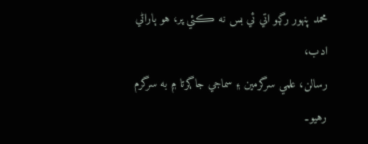محمد پنهور رڳو اتي ئي بس نه ڪئي پر، هو ٻاراڻي ادب،
رسالن، علمي سرگرمين ۽ سماجي جاڳرتا ۾ به سرگرم رهيو۔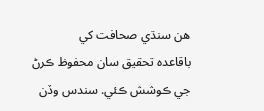هن سنڌي صحافت کي
باقاعده تحقيق سان محفوظ ڪرڻ جي ڪوشش ڪئي. سندس وڏن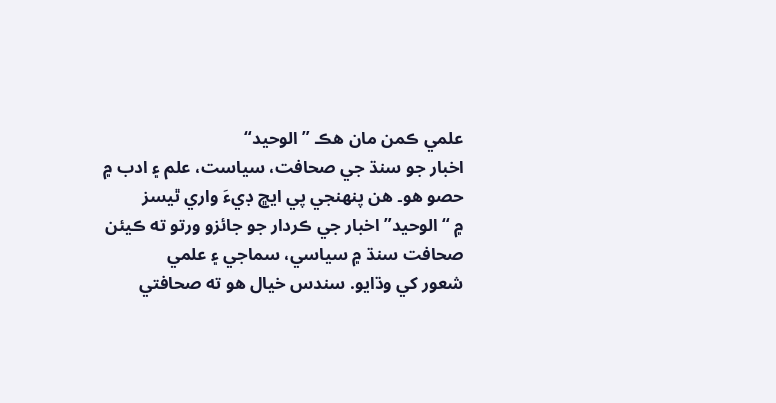علمي ڪمن مان هڪ ”الوحيد“
اخبار جو سنڌ جي صحافت، سياست، علم ۽ ادب ۾ حصو هو۔ هن پنھنجي پي ايڇ ڊيءَ واري ٿيسز
۾ “الوحيد” اخبار جي ڪردار جو جائزو ورتو ته ڪيئن صحافت سنڌ ۾ سياسي، سماجي ۽ علمي
شعور کي وڌايو. سندس خيال ھو ته صحافتي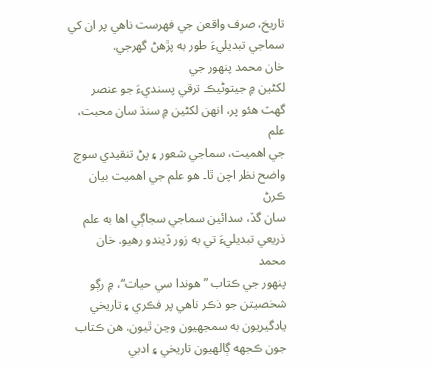تاريخ، صرف واقعن جي فهرست ناهي پر ان کي
سماجي تبديليءَ طور به پڙهڻ گهرجي.
خان محمد پنهور جي
لکڻين ۾ جيتوڻيڪ ترقي پسنديءَ جو عنصر گهٽ هئو پر، انهن لکڻين ۾ سنڌ سان محبت، علم
جي اهميت، سماجي شعور ۽ پڻ تنقيدي سوچ واضح نظر اچن ٿا۔ هو علم جي اهميت بيان ڪرڻ
سان گڏ، سدائين سماجي سجاڳي اها به علم ذريعي تبديليءَ تي به زور ڏيندو رهيو. خان محمد
پنهور جي ڪتاب ”هوندا سي حيات“، ۾ رڳو شخصيتن جو ذڪر ناهي پر فڪري ۽ تاريخي
يادگيريون به سمجهيون وڃن ٿيون. هن ڪتاب جون ڪجهه ڳالهيون تاريخي ۽ ادبي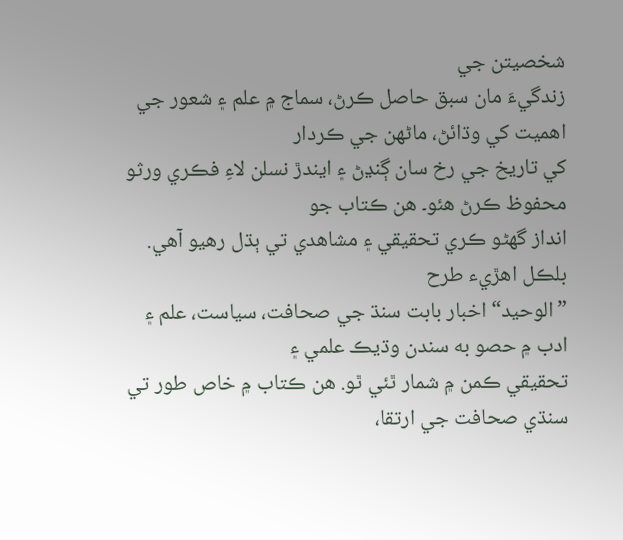شخصيتن جي
زندگيءَ مان سبق حاصل ڪرڻ، سماج ۾ علم ۽ شعور جي اهميت کي وڌائڻ، ماڻهن جي ڪردار
کي تاريخ جي رخ سان ڳنڍڻ ۽ ايندڙ نسلن لاءِ فڪري ورثو محفوظ ڪرڻ هئو۔ هن ڪتاب جو
انداز گهڻو ڪري تحقيقي ۽ مشاهدي تي ٻڌل رهيو آهي.
بلڪل اهڙيء طرح
”الوحيد“ اخبار بابت سنڌ جي صحافت، سياست، علم ۽ ادب ۾ حصو به سندن وڌيڪ علمي ۽
تحقيقي ڪمن ۾ شمار ٿئي ٿو. هن ڪتاب ۾ خاص طور تي سنڌي صحافت جي ارتقا،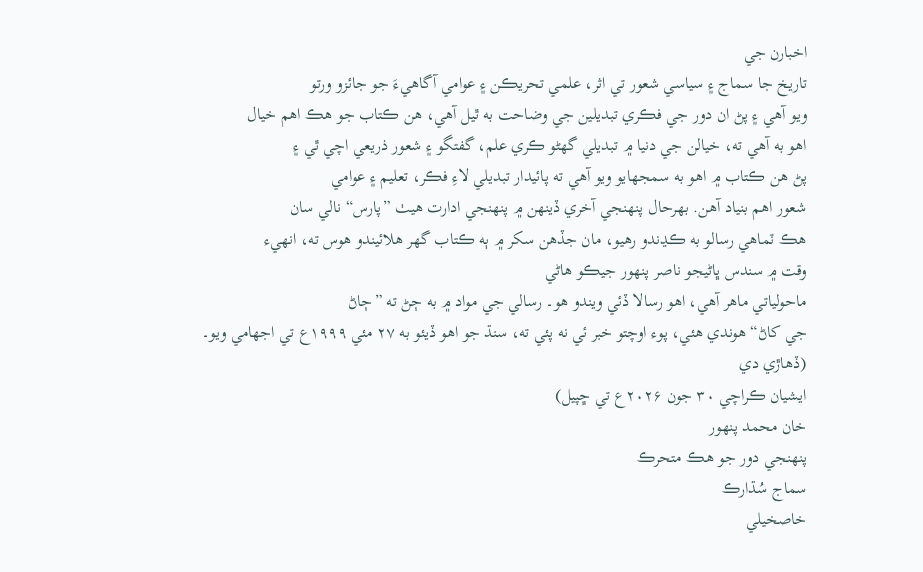اخبارن جي
تاريخ جا سماج ۽ سياسي شعور تي اثر، علمي تحريڪن ۽ عوامي آگاهيءَ جو جائزو ورتو
ويو آهي ۽ پڻ ان دور جي فڪري تبديلين جي وضاحت به ٿيل آهي، هن ڪتاب جو هڪ اهم خيال
اهو به آهي ته، خيالن جي دنيا ۾ تبديلي گهڻو ڪري علم، گفتگو ۽ شعور ذريعي اچي ٿي ۽
پڻ هن ڪتاب ۾ اهو به سمجهايو ويو آهي ته پائيدار تبديلي لاءِ فڪر، تعليم ۽ عوامي
شعور اهم بنياد آهن. بهرحال پنهنجي آخري ڏينهن ۾ پنهنجي ادارت هيٺ ”پارس“ نالي سان
هڪ ٽماهي رسالو به ڪڍندو رهيو، مان جڏهن سکر ۾ ٻه ڪتاب گهر هلائيندو هوس ته، انهيء
وقت ۾ سندس ڀاڻيجو ناصر پنهور جيڪو هاڻي
ماحولياتي ماهر آهي، اهو رسالا ڏئي ويندو هو۔ رسالي جي مواد ۾ به ڄڻ ته ”ڄاڻ
جي کاڻ“ هوندي هئي، پوء اوچتو خبر ئي نه پئي ته، سنڌ جو اهو ڏيئو به ۲۷ مئي ۱۹۹۹ع تي اجهامي ويو۔
(ڏھاڙي دي
ايشيان ڪراچي ۳۰ جون ۲۰۲۶ع تي ڇپيل)
خان محمد پنھور
پنھنجي دور جو ھڪ متحرڪ
سماج سُڌارڪ
خاصخيلي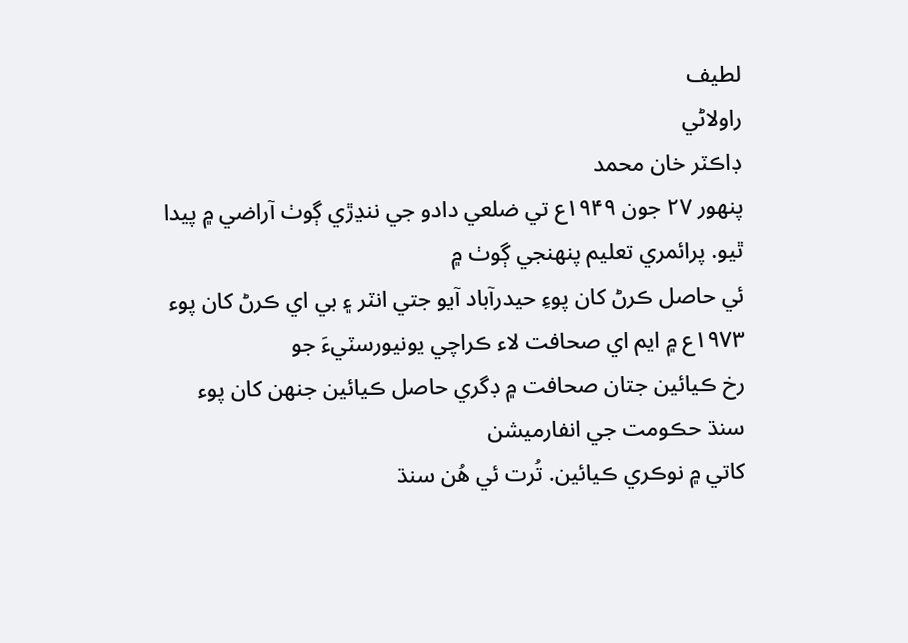لطيف
راولاڻي
ڊاڪٽر خان محمد
پنھور ۲۷ جون ۱۹۴۹ع تي ضلعي دادو جي ننڍڙي ڳوٺ آراضي ۾ پيدا ٿيو. پرائمري تعليم پنھنجي ڳوٺ ۾
ئي حاصل ڪرڻ کان پوءِ حيدرآباد آيو جتي انٽر ۽ بي اي ڪرڻ کان پوء ۱۹۷۳ع ۾ ايم اي صحافت لاء ڪراچي يونيورسٽيءَ جو
رخ ڪيائين جتان صحافت ۾ ڊگري حاصل ڪيائين جنھن کان پوء سنڌ حڪومت جي انفارميشن
کاتي ۾ نوڪري ڪيائين. تُرت ئي ھُن سنڌ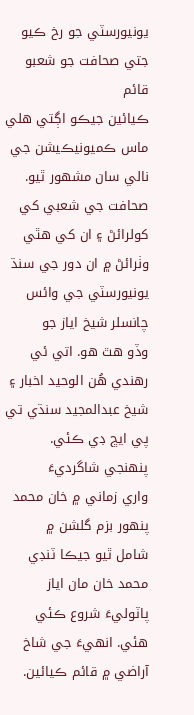يونيورسٽي جو رخ ڪيو جتي صحافت جو شعبو قائم
ڪيائين جيڪو اڳتي ھلي ماس ڪميونيڪيشن جي نالي سان مشھور ٿيو. صحافت جي شعبي کي
کولرائڻ ۽ ان کي ھٿي وٺرائڻ ۾ ان دور جي سنڌ يونيورسٽي جي وائس چانسلر شيخ اياز جو
وڏو ھٿ ھو. اتي ئي رھندي ھُن الوحيد اخبار ۽ شيخ عبدالمجيد سنڌي تي پي ايڇ ڊي ڪئي.
پنھنجي شاگرديءَ
واري زماني ۾ خان محمد پنھور بزم گلشن ۾
شامل ٿيو جيڪا ٽنڊي محمد خان مان اياز پاٽوليءَ شروع ڪئي ھئي. انھيءَ جي شاخ آراضي ۾ قائم ڪيائين.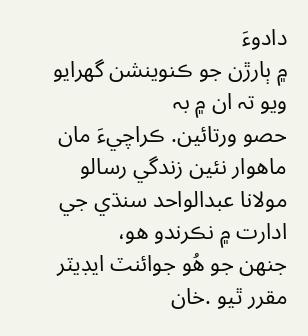دادوءَ
۾ ٻارڙن جو ڪنوينشن گھرايو ويو تہ ان ۾ بہ
حصو ورتائين. ڪراچيءَ مان ماھوار نئين زندگي رسالو مولانا عبدالواحد سنڌي جي ادارت ۾ نڪرندو ھو،
جنھن جو ھُو جوائنٽ ايڊيٽر مقرر ٿيو .خان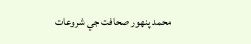محمد پنھور صحافت جي شروعات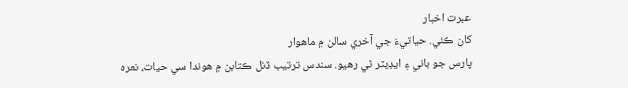عبرت اخبار
کان ڪئي. حياتيءَ جي آخري سالن ۾ ماھوار
پارس جو باني ۽ ايڊيٽر ٿي رھيو. سندس ترتيب ڏنل ڪتابن ۾ ھوندا سي حيات، نعره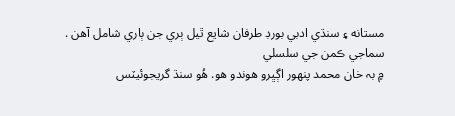مستانه ۽ سنڌي ادبي بورڊ طرفان شايع ٿيل ٻري جن ٻاري شامل آھن .
سماجي ڪمن جي سلسلي
۾ بہ خان محمد پنھور اڳڀرو ھوندو ھو. ھُو سنڌ گريجوئيٽس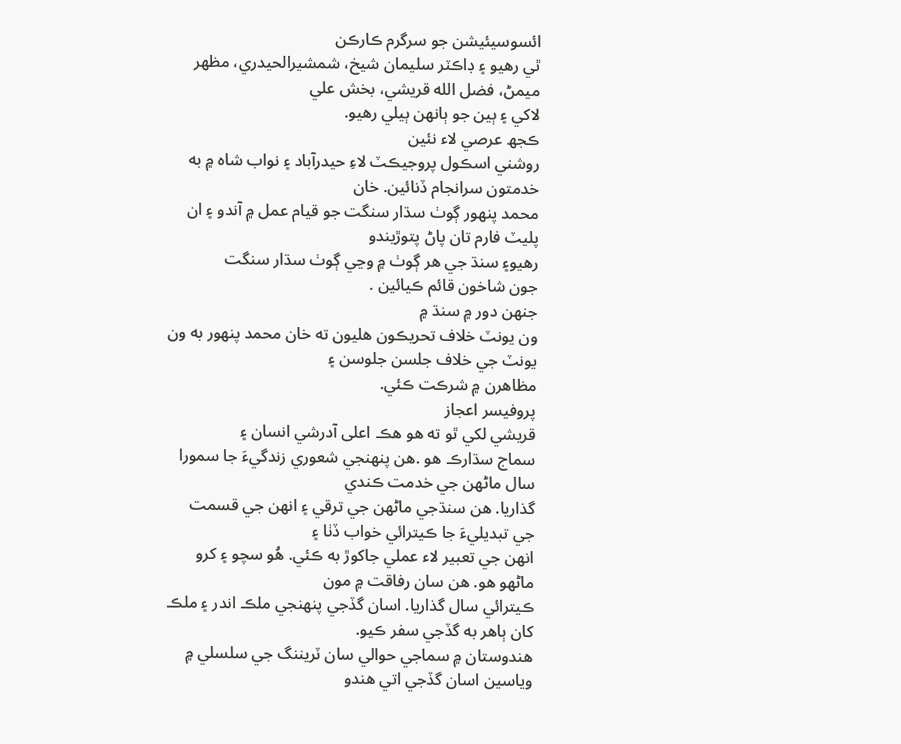ائسوسيئيشن جو سرگرم ڪارڪن
ٿي رھيو ۽ ڊاڪٽر سليمان شيخ، شمشيرالحيدري، مظھر ميمڻ، فضل الله قريشي، بخش علي
لاکي ۽ ٻين جو ٻانھن ٻيلي رھيو.
ڪجھ عرصي لاء نئين
روشني اسڪول پروجيڪٽ لاءِ حيدرآباد ۽ نواب شاه ۾ به خدمتون سرانجام ڏنائين. خان
محمد پنھور ڳوٺ سڌار سنگت جو قيام عمل ۾ آندو ۽ ان پليٽ فارم تان پاڻ پتوڙيندو
رھيو۽ سنڌ جي ھر ڳوٺ ۾ وڃي ڳوٺ سڌار سنگت
جون شاخون قائم ڪيائين .
جنھن دور ۾ سنڌ ۾
ون يونٽ خلاف تحريڪون ھليون ته خان محمد پنھور به ون يونٽ جي خلاف جلسن جلوسن ۽
مظاھرن ۾ شرڪت ڪئي.
پروفيسر اعجاز
قريشي لکي ٿو ته ھو ھڪ اعلى آدرشي انسان ۽
سماج سڌارڪ ھو .ھن پنھنجي شعوري زندگيءَ جا سمورا سال ماڻھن جي خدمت ڪندي
گذاريا. ھن سنڌجي ماڻھن جي ترقي ۽ انھن جي قسمت جي تبديليءَ جا ڪيترائي خواب ڏٺا ۽
انھن جي تعبير لاء عملي جاکوڙ به ڪئي. ھُو سچو ۽ کرو ماڻھو ھو. ھن سان رفاقت ۾ مون
ڪيترائي سال گذاريا. اسان گڏجي پنھنجي ملڪ اندر ۽ ملڪ کان ٻاھر به گڏجي سفر ڪيو.
ھندوستان ۾ سماجي حوالي سان ٽريننگ جي سلسلي ۾ وياسين اسان گڏجي اتي ھندو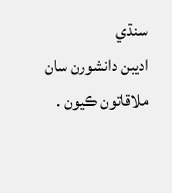سنڌي
اديبن دانشورن سان ملاقاتون ڪيون .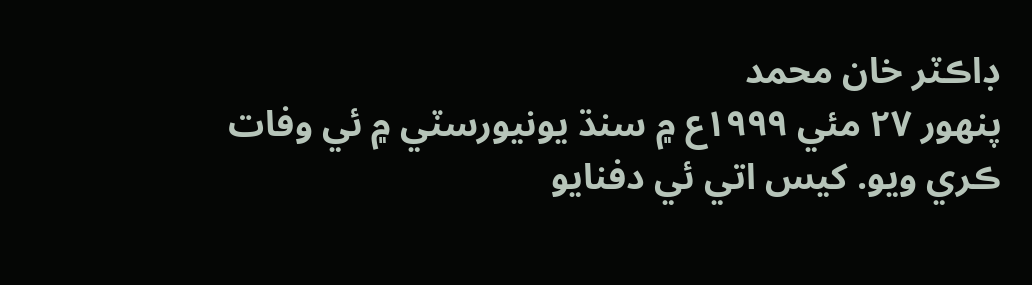ڊاڪٽر خان محمد
پنھور ۲۷ مئي ۱۹۹۹ع ۾ سنڌ يونيورسٽي ۾ ئي وفات ڪري ويو. کيس اتي ئي دفنايو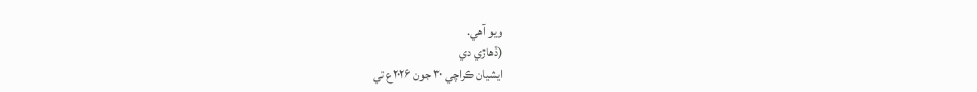ويو آھي.
(ڏھاڙي دي
ايشيان ڪراچي ۳۰ جون ۲۰۲۶ع تي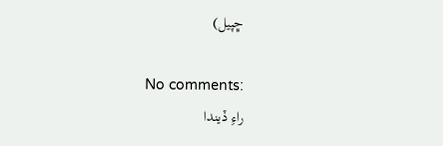ڇپيل)

No comments:
راءِ ڏيندا